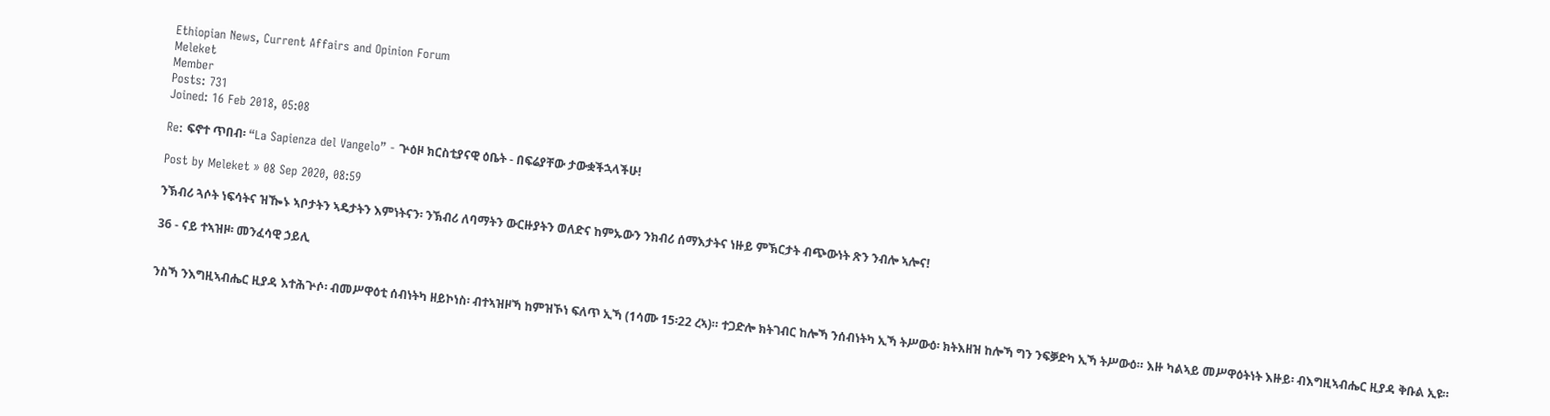Ethiopian News, Current Affairs and Opinion Forum
Meleket
Member
Posts: 731
Joined: 16 Feb 2018, 05:08

Re: ፍኖተ ጥበብ፡ “La Sapienza del Vangelo” - ጕዕዞ ክርስቲያናዊ ዕቤት - በፍሬያቸው ታውቋችኋላችሁ!

Post by Meleket » 08 Sep 2020, 08:59

ንኽብሪ ጓሶት ነፍሳትና ዝዀኑ ኣቦታትን ኣዴታትን እምነትናን፡ ንኽብሪ ለባማትን ውርዙያትን ወለድና ከምኡውን ንክብሪ ሰማእታትና ነዙይ ምኽርታት ብጭውነት ጽን ንብሎ ኣሎና!

36 - ናይ ተኣዝዞ፡ መንፈሳዊ ኃይሊ


ንስኻ ንእግዚኣብሔር ዚያዳ እተሕጕሶ፡ ብመሥዋዕቲ ሰብነትካ ዘይኮነስ፡ ብተኣዝዞኻ ከምዝኾነ ፍለጥ ኢኻ (1ሳሙ 15፡22 ረኣ)። ተጋድሎ ክትገብር ከሎኻ ንሰብነትካ ኢኻ ትሥውዕ፡ ክትእዘዝ ከሎኻ ግን ንፍቓድካ ኢኻ ትሥውዕ። እዙ ካልኣይ መሥዋዕትነት እዙይ፡ ብእግዚኣብሔር ዚያዳ ቅቡል ኢዩ።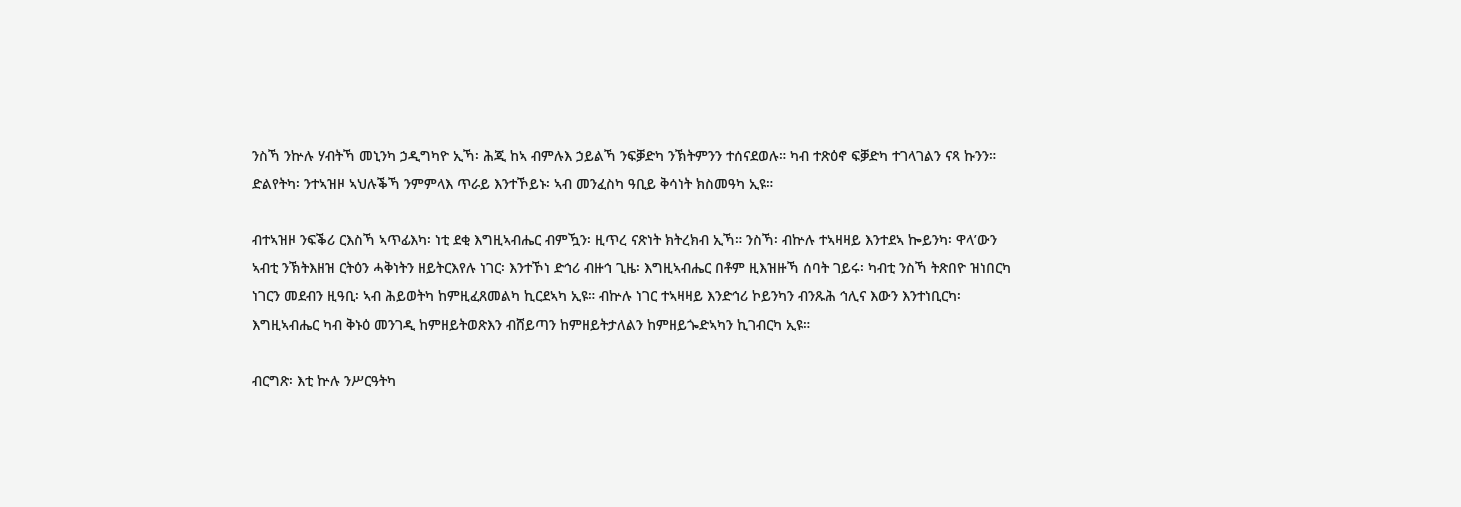ንስኻ ንኵሉ ሃብትኻ መኒንካ ኃዲግካዮ ኢኻ፡ ሕጂ ከኣ ብምሉእ ኃይልኻ ንፍቓድካ ንኽትምንን ተሰናደወሉ። ካብ ተጽዕኖ ፍቓድካ ተገላገልን ናጻ ኩንን። ድልየትካ፡ ንተኣዝዞ ኣህሉቕኻ ንምምላእ ጥራይ እንተኾይኑ፡ ኣብ መንፈስካ ዓቢይ ቅሳነት ክስመዓካ ኢዩ።

ብተኣዝዞ ንፍቕሪ ርእስኻ ኣጥፊእካ፡ ነቲ ደቂ እግዚኣብሔር ብምዃን፡ ዚጥረ ናጽነት ክትረክብ ኢኻ። ንስኻ፡ ብኵሉ ተኣዛዛይ እንተደኣ ኰይንካ፡ ዋላ’ውን ኣብቲ ንኽትእዘዝ ርትዕን ሓቅነትን ዘይትርእየሉ ነገር፡ እንተኾነ ድኅሪ ብዙኅ ጊዜ፡ እግዚኣብሔር በቶም ዚእዝዙኻ ሰባት ገይሩ፡ ካብቲ ንስኻ ትጽበዮ ዝነበርካ ነገርን መደብን ዚዓቢ፡ ኣብ ሕይወትካ ከምዚፈጸመልካ ኪርደኣካ ኢዩ። ብኵሉ ነገር ተኣዛዛይ እንድኅሪ ኮይንካን ብንጹሕ ኅሊና እውን እንተነቢርካ፡ እግዚኣብሔር ካብ ቅኑዕ መንገዲ ከምዘይትወጽእን ብሸይጣን ከምዘይትታለልን ከምዘይጐድኣካን ኪገብርካ ኢዩ።

ብርግጽ፡ እቲ ኵሉ ንሥርዓትካ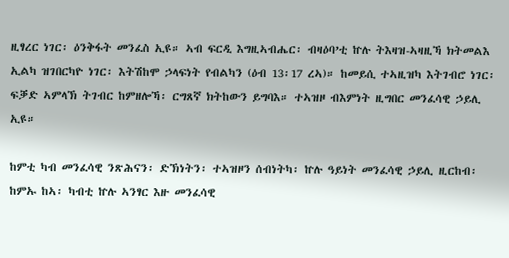ዚፃረር ነገር፡ ዕንቅፋት መንፈስ ኢዩ። ኣብ ፍርዲ እግዚኣብሔር፡ ብዛዕባ’ቲ ኵሉ ትእዛዝ-ኣዛዚኻ ክትመልእ ኢልካ ዝገበርካዮ ነገር፡ እትሽከሞ ኃላፍነት የብልካን (ዕብ 13፡17 ረኣ)። ከመይሲ ተኣዚዝካ እትገብሮ ነገር፡ ፍቓድ ኣምላኽ ትገብር ከምዘሎኻ፡ ርግጸኛ ክትከውን ይግባእ። ተኣዝዞ ብእምነት ዚግበር መንፈሳዊ ኃይሊ ኢዩ።

ከምቲ ካብ መንፈሳዊ ንጽሕናን፡ ድኽነትን፡ ተኣዝዞን ሰብነትካ፡ ኵሉ ዓይነት መንፈሳዊ ኃይሊ ዚርከብ፡ ከምኡ ከኣ፡ ካብቲ ኵሉ ኣንፃር እዙ መንፈሳዊ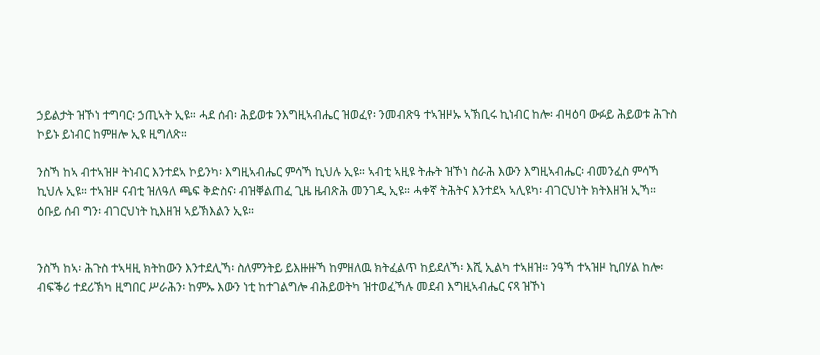ኃይልታት ዝኾነ ተግባር፡ ኃጢኣት ኢዩ። ሓደ ሰብ፡ ሕይወቱ ንእግዚኣብሔር ዝወፈየ፡ ንመብጽዓ ተኣዝዞኡ ኣኽቢሩ ኪነብር ከሎ፡ ብዛዕባ ውፉይ ሕይወቱ ሕጉስ ኮይኑ ይነብር ከምዘሎ ኢዩ ዚግለጽ።

ንስኻ ከኣ ብተኣዝዞ ትነብር እንተደኣ ኮይንካ፡ እግዚኣብሔር ምሳኻ ኪህሉ ኢዩ። ኣብቲ ኣዚዩ ትሑት ዝኾነ ስራሕ እውን እግዚኣብሔር፡ ብመንፈስ ምሳኻ ኪህሉ ኢዩ። ተኣዝዞ ናብቲ ዝለዓለ ጫፍ ቅድስና፡ ብዝቐልጠፈ ጊዜ ዜብጽሕ መንገዲ ኢዩ። ሓቀኛ ትሕትና እንተደኣ ኣሊዩካ፡ ብገርህነት ክትእዘዝ ኢኻ። ዕቡይ ሰብ ግን፡ ብገርህነት ኪእዘዝ ኣይኽእልን ኢዩ።


ንስኻ ከኣ፡ ሕጉስ ተኣዛዚ ክትከውን እንተደሊኻ፡ ስለምንትይ ይእዙዙኻ ከምዘለዉ ክትፈልጥ ከይደለኻ፡ እሺ ኢልካ ተኣዘዝ። ንዓኻ ተኣዝዞ ኪበሃል ከሎ፡ ብፍቕሪ ተደሪኽካ ዚግበር ሥራሕን፡ ከምኡ እውን ነቲ ከተገልግሎ ብሕይወትካ ዝተወፈኻሉ መደብ እግዚኣብሔር ናጻ ዝኾነ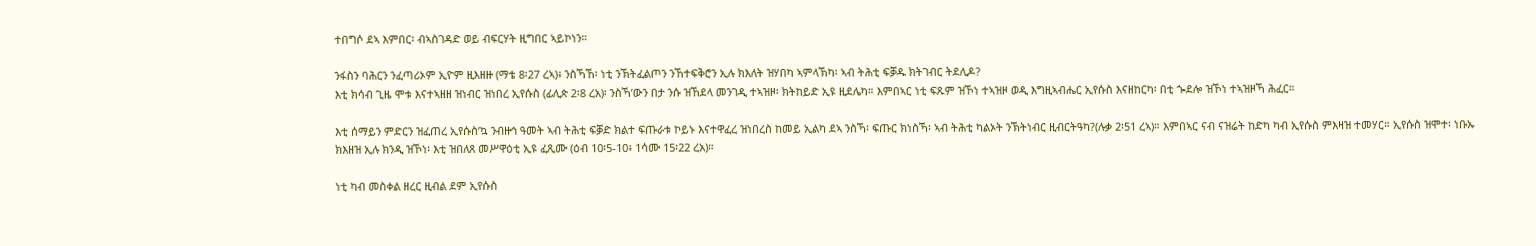ተበግሶ ደኣ እምበር፡ ብኣስገዳድ ወይ ብፍርሃት ዚግበር ኣይኮነን።

ንፋስን ባሕርን ንፈጣሪኦም ኢዮም ዚእዘዙ (ማቴ 8፡27 ረኣ)፥ ንስኻኸ፡ ነቲ ንኽትፈልጦን ንኸተፍቅሮን ኢሉ ክእለት ዝሃበካ ኣምላኽካ፡ ኣብ ትሕቲ ፍቓዱ ክትገብር ትደሊዶ?
እቲ ክሳብ ጊዜ ሞቱ እናተኣዘዘ ዝነብር ዝነበረ ኢየሱስ (ፊሊጵ 2፡8 ረአ)፡ ንስኻ’ውን በታ ንሱ ዝኸደላ መንገዲ ተኣዝዞ፡ ክትከይድ ኢዩ ዚደሌካ። እምበኣር ነቲ ፍጹም ዝኾነ ተኣዝዞ ወዲ እግዚኣብሔር ኢየሱስ እናዘከርካ፡ በቲ ጐደሎ ዝኾነ ተኣዝዞኻ ሕፈር።

እቲ ሰማይን ምድርን ዝፈጠረ ኢየሱስ’ኳ ንብዙኅ ዓመት ኣብ ትሕቲ ፍቓድ ክልተ ፍጡራቱ ኮይኑ እናተዋፈረ ዝነበረስ ከመይ ኢልካ ደኣ ንስኻ፡ ፍጡር ክነስኻ፡ ኣብ ትሕቲ ካልኦት ንኽትነብር ዚብርትዓካ?(ሉቃ 2፡51 ረኣ)። እምበኣር ናብ ናዝሬት ከድካ ካብ ኢየሱስ ምእዛዝ ተመሃር። ኢየሱስ ዝሞተ፡ ነቡኡ ክእዘዝ ኢሉ ክንዲ ዝኾነ፡ እቲ ዝበለጸ መሥዋዕቲ ኢዩ ፈጺሙ (ዕብ 10፡5-10፥ 1ሳሙ 15፡22 ረአ)።

ነቲ ካብ መስቀል ዘረር ዚብል ደም ኢየሱስ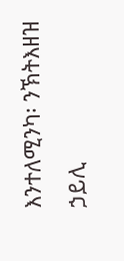እንተለሚንካ፡ ንኽትእዘዝ ኃይሊ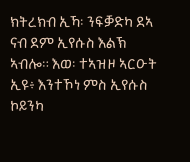ክትረክብ ኢኻ፡ ንፍቓድካ ደኣ ናብ ደም ኢየሱስ እልኽ ኣብሎ። እወ፡ ተኣዝዞ ኣርዑት ኢዩ፥ እንተኾነ ምስ ኢየሱስ ኮይንካ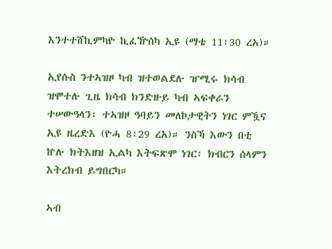እንተተሸኪምካዮ ኪፈዅሰካ ኢዩ (ማቴ 11፡30 ረአ)።

ኢየሱስ ንተኣዝዞ ካብ ዝተወልደሉ ዠሚሩ ክሳብ ዝሞተሉ ጊዜ ክሳብ ክንድዙይ ካብ ኣፍቀራን ተሠውዓላን፡ ተኣዝዞ ዓባይን መለኮታዊትን ነገር ምዃና ኢዩ ዜረድእ (ዮሓ 8፡29 ረአ)። ንስኻ እውን በቲ ኵሉ ክትእዘዝ ኢልካ እትፍጽሞ ነገር፡ ክብርን ሰላምን እትረክብ ይግበርካ።

ኣብ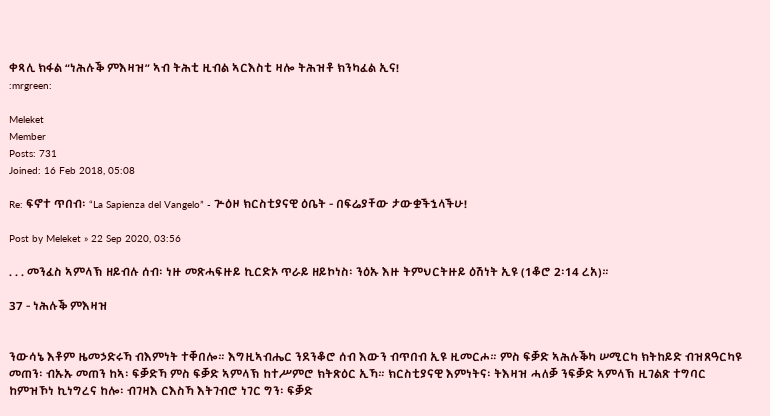ቀጻሊ ክፋል “ነሕሉቕ ምእዛዝ” ኣብ ትሕቲ ዚብል ኣርእስቲ ዛሎ ትሕዝቶ ክንካፈል ኢና!
:mrgreen:

Meleket
Member
Posts: 731
Joined: 16 Feb 2018, 05:08

Re: ፍኖተ ጥበብ፡ “La Sapienza del Vangelo” - ጕዕዞ ክርስቲያናዊ ዕቤት - በፍሬያቸው ታውቋችኋላችሁ!

Post by Meleket » 22 Sep 2020, 03:56

. . . መንፈስ ኣምላኽ ዘይብሉ ሰብ፡ ነዙ መጽሓፍዙይ ኪርድኦ ጥራይ ዘይኮነስ፡ ንዕኡ እዙ ትምህርትዙይ ዕሽነት ኢዩ (1ቆሮ 2፡14 ረአ)።

37 - ነሕሉቕ ምእዛዝ


ንውሳኔ እቶም ዜመኃድሩኻ ብእምነት ተቐበሎ። እግዚኣብሔር ንደንቆሮ ሰብ እውን ብጥበብ ኢዩ ዚመርሖ። ምስ ፍቓድ ኣሕሉቕካ ሠሚርካ ክትከይድ ብዝጸዓርካዩ መጠን፡ ብኡኡ መጠን ከኣ፡ ፍቓድኻ ምስ ፍቓድ ኣምላኽ ከተሥምሮ ክትጽዕር ኢኻ። ክርስቲያናዊ እምነትና፡ ትእዛዝ ሓለቓ ንፍቓድ ኣምላኽ ዚገልጽ ተግባር ከምዝኾነ ኪነግረና ከሎ፡ ብገዛእ ርእስኻ እትገብሮ ነገር ግን፡ ፍቓድ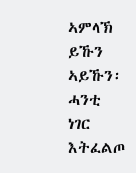ኣምላኽ ይኹን ኣይኹን፡ ሓንቲ ነገር እትፈልጦ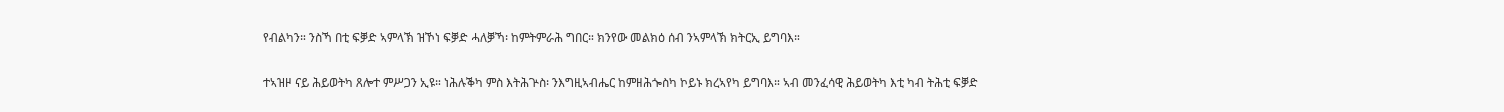የብልካን። ንስኻ በቲ ፍቓድ ኣምላኽ ዝኾነ ፍቓድ ሓለቓኻ፡ ከምትምራሕ ግበር። ክንየው መልክዕ ሰብ ንኣምላኽ ክትርኢ ይግባእ።

ተኣዝዞ ናይ ሕይወትካ ጸሎተ ምሥጋን ኢዩ። ነሕሉቕካ ምስ እትሕጕስ፡ ንእግዚኣብሔር ከምዘሕጐስካ ኮይኑ ክረኣየካ ይግባእ። ኣብ መንፈሳዊ ሕይወትካ እቲ ካብ ትሕቲ ፍቓድ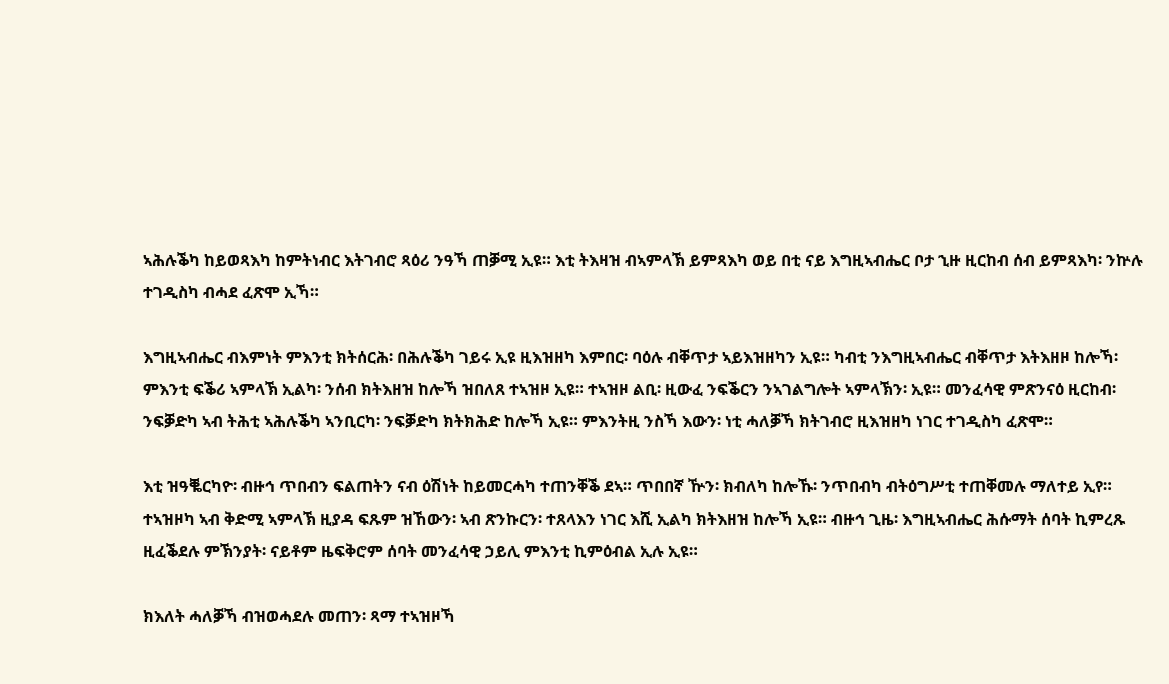ኣሕሉቕካ ከይወጻእካ ከምትነብር እትገብሮ ጻዕሪ ንዓኻ ጠቓሚ ኢዩ። እቲ ትእዛዝ ብኣምላኽ ይምጻእካ ወይ በቲ ናይ እግዚኣብሔር ቦታ ኂዙ ዚርከብ ሰብ ይምጻእካ፡ ንኵሉ ተገዲስካ ብሓደ ፈጽሞ ኢኻ።

እግዚኣብሔር ብእምነት ምእንቲ ክትሰርሕ፡ በሕሉቕካ ገይሩ ኢዩ ዚእዝዘካ እምበር፡ ባዕሉ ብቐጥታ ኣይእዝዘካን ኢዩ። ካብቲ ንእግዚኣብሔር ብቐጥታ እትእዘዞ ከሎኻ፡ ምእንቲ ፍቕሪ ኣምላኽ ኢልካ፡ ንሰብ ክትእዘዝ ከሎኻ ዝበለጸ ተኣዝዞ ኢዩ። ተኣዝዞ ልቢ፡ ዚውፈ ንፍቕርን ንኣገልግሎት ኣምላኽን፡ ኢዩ። መንፈሳዊ ምጽንናዕ ዚርከብ፡ ንፍቓድካ ኣብ ትሕቲ ኣሕሉቕካ ኣንቢርካ፡ ንፍቓድካ ክትክሕድ ከሎኻ ኢዩ። ምእንትዚ ንስኻ እውን፡ ነቲ ሓለቓኻ ክትገብሮ ዚእዝዘካ ነገር ተገዲስካ ፈጽሞ።

እቲ ዝዓቘርካዮ፡ ብዙኅ ጥበብን ፍልጠትን ናብ ዕሽነት ከይመርሓካ ተጠንቐቕ ደኣ። ጥበበኛ ዅን፡ ክብለካ ከሎኹ፡ ንጥበብካ ብትዕግሥቲ ተጠቐመሉ ማለተይ ኢየ። ተኣዝዞካ ኣብ ቅድሚ ኣምላኽ ዚያዳ ፍጹም ዝኸውን፡ ኣብ ጽንኩርን፡ ተጸላእን ነገር እሺ ኢልካ ክትእዘዝ ከሎኻ ኢዩ። ብዙኅ ጊዜ፡ እግዚኣብሔር ሕሱማት ሰባት ኪምረጹ ዚፈቕደሉ ምኽንያት፡ ናይቶም ዜፍቅሮም ሰባት መንፈሳዊ ኃይሊ ምእንቲ ኪምዕብል ኢሉ ኢዩ።

ክእለት ሓለቓኻ ብዝወሓደሉ መጠን፡ ጻማ ተኣዝዞኻ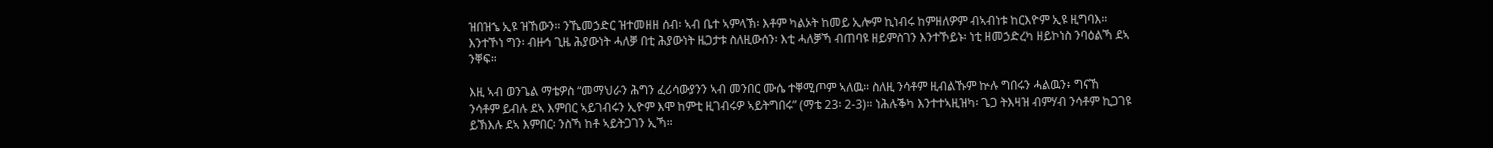ዝበዝኄ ኢዩ ዝኸውን። ንኼመኃድር ዝተመዘዘ ሰብ፡ ኣብ ቤተ ኣምላኽ፡ እቶም ካልኦት ከመይ ኢሎም ኪነብሩ ከምዘለዎም ብኣብነቱ ከርእዮም ኢዩ ዚግባእ። እንተኾነ ግን፡ ብዙኅ ጊዜ ሕያውነት ሓለቓ በቲ ሕያውነት ዜጋታቱ ስለዚውሰን፡ እቲ ሓለቓኻ ብጠባዩ ዘይምስገን እንተኾይኑ፡ ነቲ ዘመኃድረካ ዘይኮነስ ንባዕልኻ ደኣ ንቐፍ።

እዚ ኣብ ወንጌል ማቴዎስ “መማህራን ሕግን ፈሪሳውያንን ኣብ መንበር ሙሴ ተቐሚጦም ኣለዉ። ስለዚ ንሳቶም ዚብልኹም ኵሉ ግበሩን ሓልዉን፥ ግናኸ ንሳቶም ይብሉ ደኣ እምበር ኣይገብሩን ኢዮም እሞ ከምቲ ዚገብሩዎ ኣይትግበሩ” (ማቴ 23፡ 2-3)። ነሕሉቕካ እንተተኣዚዝካ፡ ጌጋ ትእዛዝ ብምሃብ ንሳቶም ኪጋገዩ ይኽእሉ ደኣ እምበር፡ ንስኻ ከቶ ኣይትጋገን ኢኻ።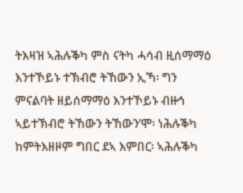ትእዛዝ ኣሕሉቕካ ምስ ናትካ ሓሳብ ዚሰማማዕ እንተኾይኑ ተኽብሮ ትኸውን ኢኻ፡ ግን ምናልባት ዘይሰማማዕ እንተኾይኑ ብዙኅ ኣይተኽብሮ ትኸውን ትኸውን’ሞ፡ ነሕሉቕካ ከምትእዘዞም ግበር ደኣ እምበር፡ ኣሕሉቕካ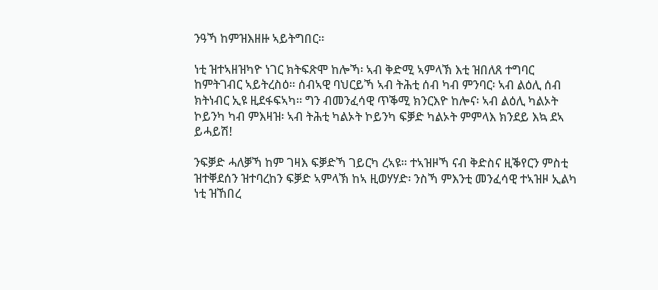ንዓኻ ከምዝእዘዙ ኣይትግበር።

ነቲ ዝተኣዘዝካዮ ነገር ክትፍጽሞ ከሎኻ፡ ኣብ ቅድሚ ኣምላኽ እቲ ዝበለጸ ተግባር ከምትገብር ኣይትረስዕ። ሰብኣዊ ባህርይኻ ኣብ ትሕቲ ሰብ ካብ ምንባር፡ ኣብ ልዕሊ ሰብ ክትነብር ኢዩ ዚደፋፍኣካ። ግን ብመንፈሳዊ ጥቕሚ ክንርእዮ ከሎና፡ ኣብ ልዕሊ ካልኦት ኮይንካ ካብ ምእዛዝ፡ ኣብ ትሕቲ ካልኦት ኮይንካ ፍቓድ ካልኦት ምምላእ ክንደይ እኳ ደኣ ይሓይሽ!

ንፍቓድ ሓለቓኻ ከም ገዛእ ፍቓድኻ ገይርካ ረኣዩ። ተኣዝዞኻ ናብ ቅድስና ዚቕየርን ምስቲ ዝተቐደሰን ዝተባረከን ፍቓድ ኣምላኽ ከኣ ዚወሃሃድ፡ ንስኻ ምእንቲ መንፈሳዊ ተኣዝዞ ኢልካ ነቲ ዝኸበረ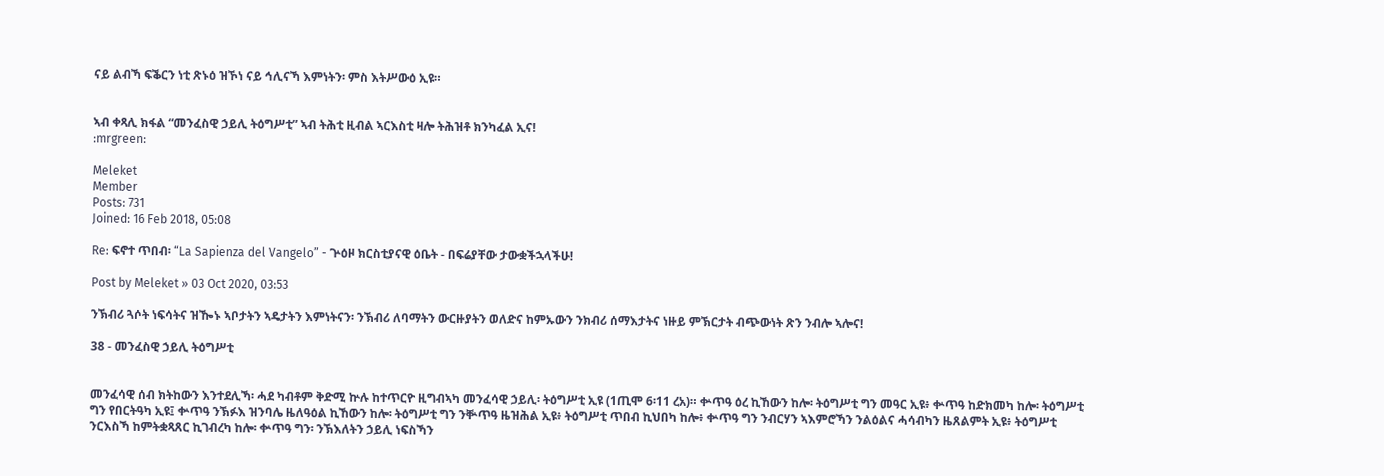ናይ ልብኻ ፍቕርን ነቲ ጽኑዕ ዝኾነ ናይ ኅሊናኻ እምነትን፡ ምስ እትሥውዕ ኢዩ።


ኣብ ቀጻሊ ክፋል “መንፈስዊ ኃይሊ ትዕግሥቲ” ኣብ ትሕቲ ዚብል ኣርእስቲ ዛሎ ትሕዝቶ ክንካፈል ኢና!
:mrgreen:

Meleket
Member
Posts: 731
Joined: 16 Feb 2018, 05:08

Re: ፍኖተ ጥበብ፡ “La Sapienza del Vangelo” - ጕዕዞ ክርስቲያናዊ ዕቤት - በፍሬያቸው ታውቋችኋላችሁ!

Post by Meleket » 03 Oct 2020, 03:53

ንኽብሪ ጓሶት ነፍሳትና ዝዀኑ ኣቦታትን ኣዴታትን እምነትናን፡ ንኽብሪ ለባማትን ውርዙያትን ወለድና ከምኡውን ንክብሪ ሰማእታትና ነዙይ ምኽርታት ብጭውነት ጽን ንብሎ ኣሎና!

38 - መንፈስዊ ኃይሊ ትዕግሥቲ


መንፈሳዊ ሰብ ክትከውን እንተደሊኻ፡ ሓደ ካብቶም ቅድሚ ኵሉ ከተጥርዮ ዚግብኣካ መንፈሳዊ ኃይሊ፡ ትዕግሥቲ ኢዩ (1ጢሞ 6፡11 ረአ)። ቍጥዓ ዕረ ኪኸውን ከሎ፡ ትዕግሥቲ ግን መዓር ኢዩ፥ ቍጥዓ ከድክመካ ከሎ፡ ትዕግሥቲ ግን የበርትዓካ ኢዩ፤ ቍጥዓ ንኽፉእ ዝንባሌ ዜለዓዕል ኪኸውን ከሎ፡ ትዕግሥቲ ግን ንቝጥዓ ዜዝሕል ኢዩ፥ ትዕግሥቲ ጥበብ ኪህበካ ከሎ፥ ቍጥዓ ግን ንብርሃን ኣእምሮኻን ንልዕልና ሓሳብካን ዜጸልምት ኢዩ፥ ትዕግሥቲ ንርእስኻ ከምትቋጻጸር ኪገብረካ ከሎ፡ ቍጥዓ ግን፡ ንኽእለትን ኃይሊ ነፍስኻን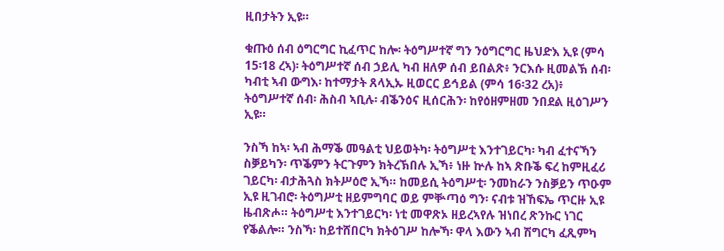ዚበታትን ኢዩ።

ቁጡዕ ሰብ ዕግርግር ኪፈጥር ከሎ፡ ትዕግሥተኛ ግን ንዕግርግር ዜህድእ ኢዩ (ምሳ 15፡18 ረኣ)፡ ትዕግሥተኛ ሰብ ኃይሊ ካብ ዘለዎ ሰብ ይበልጽ፥ ንርእሱ ዚመልኽ ሰብ፡ ካብቲ ኣብ ውግእ፡ ከተማታት ጸላኢኡ ዚወርር ይኅይል (ምሳ 16፡32 ረአ)፥ ትዕግሥተኛ ሰብ፡ ሕስብ ኣቢሉ፡ ብቕንዕና ዚሰርሕን፡ ከየዕዘምዘመ ንበደል ዚዕገሥን ኢዩ።

ንስኻ ከኣ፡ ኣብ ሕማቕ መዓልቲ ህይወትካ፡ ትዕግሥቲ እንተገይርካ፡ ካብ ፈተናኻን ስቓይካን፡ ጥቕምን ትርጉምን ክትረኽበሉ ኢኻ፥ ነዙ ኵሉ ከኣ ጽቡቕ ፍረ ከምዚፈሪ ገይርካ፡ ብታሕጓስ ክትሥዕሮ ኢኻ። ከመይሲ ትዕግሥቲ፡ ንመከራን ንስቓይን ጥዑም ኢዩ ዚገብሮ፡ ትዕግሥቲ ዘይምግባር ወይ ምቝጣዕ ግን፡ ናብቱ ዝኸፍኤ ጥርዙ ኢዩ ዜብጽሖ። ትዕግሥቲ እንተገይርካ፡ ነቲ መዋጽኦ ዘይረኣየሉ ዝነበረ ጽንኩር ነገር የቕልሎ። ንስኻ፡ ከይተሸበርካ ክትዕገሥ ከሎኻ፡ ዋላ እውን ኣብ ሽግርካ ፈጺምካ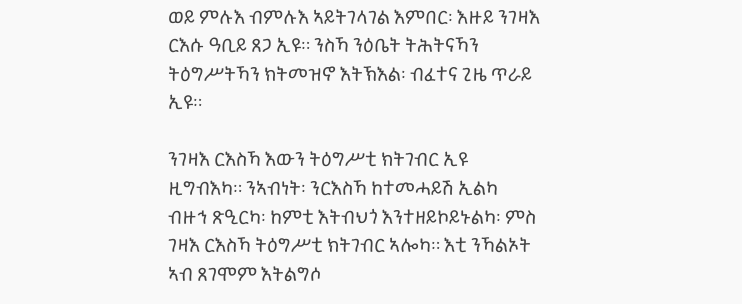ወይ ምሉእ ብምሉእ ኣይትገላገል እምበር፡ እዙይ ንገዛእ ርእሱ ዓቢይ ጸጋ ኢዩ። ንስኻ ንዕቤት ትሕትናኻን ትዕግሥትኻን ክትመዝኖ እትኽእል፡ ብፈተና ጊዜ ጥራይ ኢዩ።

ንገዛእ ርእስኻ እውን ትዕግሥቲ ክትገብር ኢዩ ዚግብእካ። ንኣብነት፡ ንርእስኻ ከተመሓይሽ ኢልካ ብዙኅ ጽዒርካ፡ ከምቲ እትብህጎ እንተዘይኮይኑልካ፡ ምስ ገዛእ ርእስኻ ትዕግሥቲ ክትገብር ኣሎካ። እቲ ንኻልኦት ኣብ ጸገሞም እትልግሶ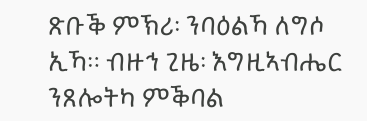ጽቡቕ ምኽሪ፡ ንባዕልኻ ለግሶ ኢኻ። ብዙኅ ጊዜ፡ እግዚኣብሔር ንጸሎትካ ምቕባል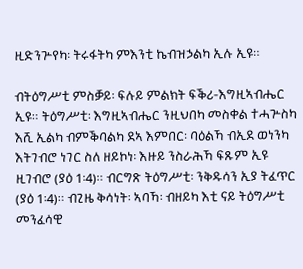ዚድንጕየካ፡ ትሩፋትካ ምእንቲ ኬብዝኃልካ ኢሉ ኢዩ።

ብትዕግሥቲ ምስቓይ፡ ፍሉይ ምልክት ፍቕሪ-እግዚኣብሔር ኢዩ። ትዕግሥቲ፡ እግዚኣብሔር ንዚህበካ መስቀል ተሓጕስካ እሺ ኢልካ ብምቕባልካ ደኣ እምበር፡ ባዕልኻ ብኢደ ወነንካ እትገብሮ ነገር ስለ ዘይኮነ፡ እዙይ ንስራሕኻ ፍጹም ኢዩ ዚገብሮ (ያዕ 1፡4)። ብርግጽ ትዕግሥቲ፡ ንቅዱሳን ኢያ ትፈጥር (ያዕ 1፡4)። ብጊዜ ቅሳነት፡ ኣባኻ፡ ብዘይካ እቲ ናይ ትዕግሥቲ መንፈሳዊ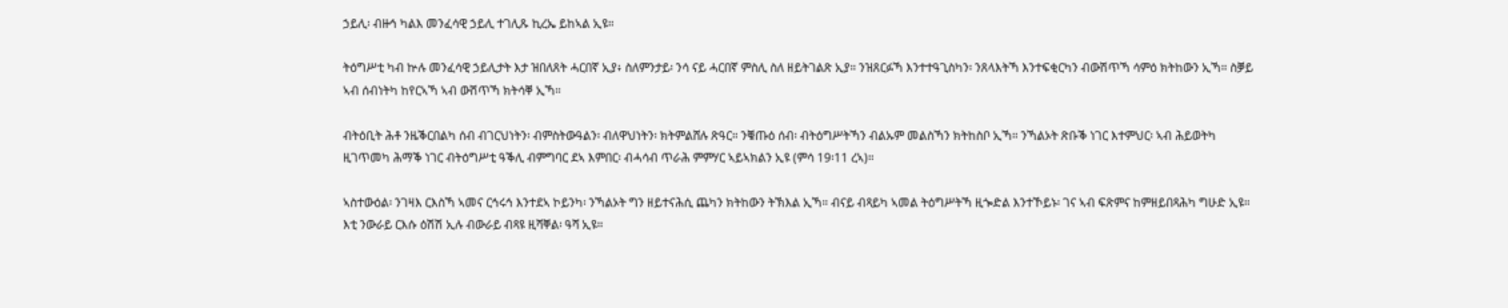ኃይሊ፡ ብዙኅ ካልእ መንፈሳዊ ኃይሊ ተገሊጹ ኪረኤ ይከኣል ኢዩ።

ትዕግሥቲ ካብ ኵሉ መንፈሳዊ ኃይሊታት እታ ዝበለጸት ሓርበኛ ኢያ፥ ስለምንታይ፡ ንሳ ናይ ሓርበኛ ምስሊ ስለ ዘይትገልጽ ኢያ። ንዝጸርፉኻ እንተተዓጊስካን፡ ንጸላእትኻ እንተፍቂርካን ብውሽጥኻ ሳምዕ ክትከውን ኢኻ። ስቓይ ኣብ ሰብነትካ ከየርኣኻ ኣብ ውሽጥኻ ክትሳቐ ኢኻ።

ብትዕቢት ሕቶ ንዜቕርበልካ ሰብ ብገርህነትን፡ ብምስትውዓልን፡ ብለዋህነትን፡ ክትምልሸሉ ጽዓር። ንቑጡዕ ሰብ፡ ብትዕግሥትኻን ብልኡም መልስኻን ክትከስቦ ኢኻ። ንኻልኦት ጽቡቕ ነገር እተምህር፡ ኣብ ሕይወትካ ዚገጥመካ ሕማቕ ነገር ብትዕግሥቲ ዓቕሊ ብምግባር ደኣ እምበር፡ ብሓሳብ ጥራሕ ምምሃር ኣይኣክልን ኢዩ (ምሳ 19፡11 ረኣ)።

ኣስተውዕል፡ ንገዛእ ርእስኻ ኣመና ርኅሩኅ እንተደኣ ኮይንካ፡ ንኻልኦት ግን ዘይተናሕሲ ጨካን ክትከውን ትኽእል ኢኻ። ብናይ ብጻይካ ኣመል ትዕግሥትኻ ዚጐድል እንተኾይኑ፡ ገና ኣብ ፍጽምና ከምዘይበጻሕካ ግሁድ ኢዩ። እቲ ንውራይ ርእሱ ዕሽሽ ኢሉ ብውራይ ብጻዩ ዚሻቐል፡ ዓሻ ኢዩ።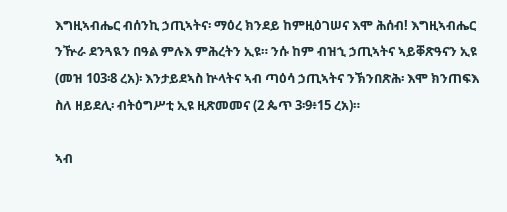እግዚኣብሔር ብሰንኪ ኃጢኣትና፡ ማዕረ ክንደይ ከምዚዕገሠና እሞ ሕሰብ! እግዚኣብሔር ንዅራ ደንጓዪን በዓል ምሉእ ምሕረትን ኢዩ። ንሱ ከም ብዝኂ ኃጢኣትና ኣይቐጽዓናን ኢዩ (መዝ 103፡8 ረአ)፡ እንታይደኣስ ኵላትና ኣብ ጣዕሳ ኃጢኣትና ንኽንበጽሕ፡ እሞ ክንጠፍእ ስለ ዘይደሊ፡ ብትዕግሥቲ ኢዩ ዚጽመመና (2 ጴጥ 3፡9፥15 ረአ)።

ኣብ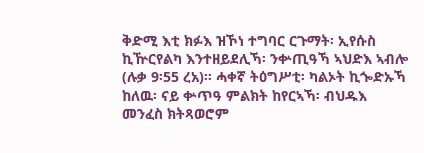ቅድሚ እቲ ክፉእ ዝኾነ ተግባር ርጉማት፡ ኢየሱስ ኪዅርየልካ እንተዘይደሊኻ፡ ንቍጢዓኻ ኣህድእ ኣብሎ (ሉቃ 9፡55 ረአ)። ሓቀኛ ትዕግሥቲ፡ ካልኦት ኪጐድኡኻ ከለዉ፡ ናይ ቍጥዓ ምልክት ከየርኣኻ፡ ብህዱእ መንፈስ ክትጻወሮም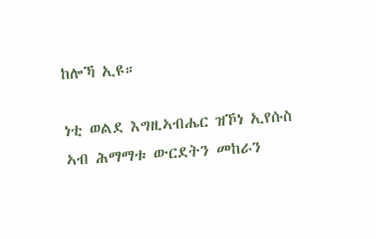ከሎኻ ኢዩ።

ነቲ ወልደ እግዚኣብሔር ዝኾነ ኢየሱስ ኣብ ሕማማቱ ውርደትን መከራን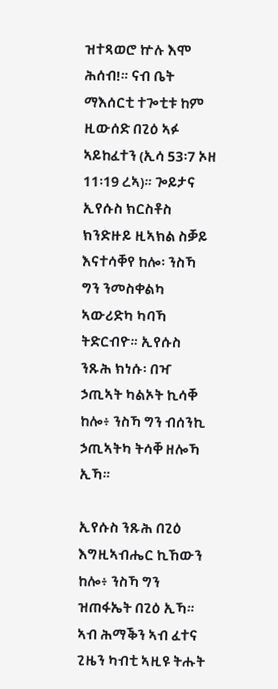ዝተጻወሮ ኵሉ እሞ ሕሰብ!። ናብ ቤት ማእሰርቲ ተጐቲቱ ከም ዚውሰድ በጊዕ ኣፉ ኣይከፈተን (ኢሳ 53፡7 ኦዘ 11፡19 ረኣ)። ጐይታና ኢየሱስ ክርስቶስ ክንድዙይ ዚኣክል ስቓይ እናተሳቐየ ከሎ፡ ንስኻ ግን ንመስቀልካ ኣውሪድካ ካባኻ ትድርብዮ። ኢየሱስ ንጹሕ ክነሱ፡ በዣ ኃጢኣት ካልኦት ኪሳቐ ከሎ፥ ንስኻ ግን ብሰንኪ ኃጢኣትካ ትሳቐ ዘሎኻ ኢኻ።

ኢየሱስ ንጹሕ በጊዕ እግዚኣብሔር ኪኸውን ከሎ፥ ንስኻ ግን ዝጠፋኤት በጊዕ ኢኻ። ኣብ ሕማቕን ኣብ ፈተና ጊዜን ካብቲ ኣዚዩ ትሑት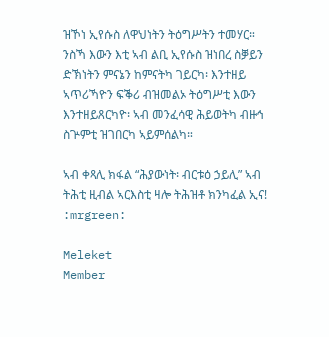ዝኾነ ኢየሱስ ለዋህነትን ትዕግሥትን ተመሃር። ንስኻ እውን እቲ ኣብ ልቢ ኢየሱስ ዝነበረ ስቓይን ድኽነትን ምናኔን ከምናትካ ገይርካ፡ እንተዘይ ኣጥሪኻዮን ፍቕሪ ብዝመልኦ ትዕግሥቲ እውን እንተዘይጸርካዮ፡ ኣብ መንፈሳዊ ሕይወትካ ብዙኅ ስጕምቲ ዝገበርካ ኣይምሰልካ።

ኣብ ቀጻሊ ክፋል “ሕያውነት፡ ብርቱዕ ኃይሊ” ኣብ ትሕቲ ዚብል ኣርእስቲ ዛሎ ትሕዝቶ ክንካፈል ኢና!
:mrgreen:

Meleket
Member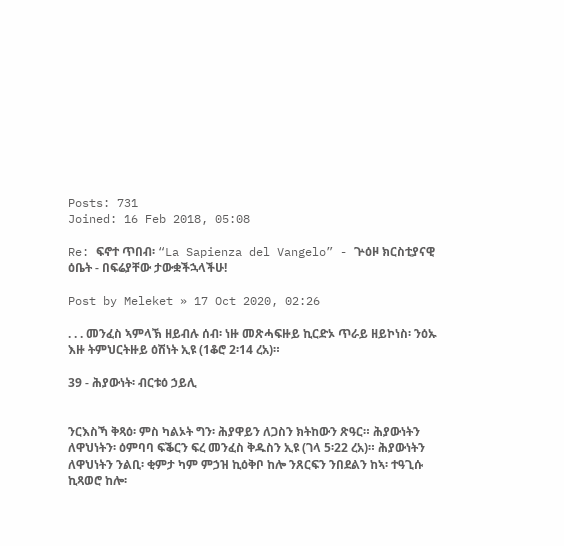Posts: 731
Joined: 16 Feb 2018, 05:08

Re: ፍኖተ ጥበብ፡ “La Sapienza del Vangelo” - ጕዕዞ ክርስቲያናዊ ዕቤት - በፍሬያቸው ታውቋችኋላችሁ!

Post by Meleket » 17 Oct 2020, 02:26

. . . መንፈስ ኣምላኽ ዘይብሉ ሰብ፡ ነዙ መጽሓፍዙይ ኪርድኦ ጥራይ ዘይኮነስ፡ ንዕኡ እዙ ትምህርትዙይ ዕሽነት ኢዩ (1ቆሮ 2፡14 ረአ)።

39 - ሕያውነት፡ ብርቱዕ ኃይሊ


ንርእስኻ ቅጻዕ፡ ምስ ካልኦት ግን፡ ሕያዋይን ለጋስን ክትከውን ጽዓር። ሕያውነትን ለዋህነትን፡ ዕምባባ ፍቕርን ፍረ መንፈስ ቅዱስን ኢዩ (ገላ 5፡22 ረአ)። ሕያውነትን ለዋህነትን ንልቢ፡ ቂምታ ካም ምኃዝ ኪዕቅቦ ከሎ ንጸርፍን ንበደልን ከኣ፡ ተዓጊሱ ኪጻወሮ ከሎ፡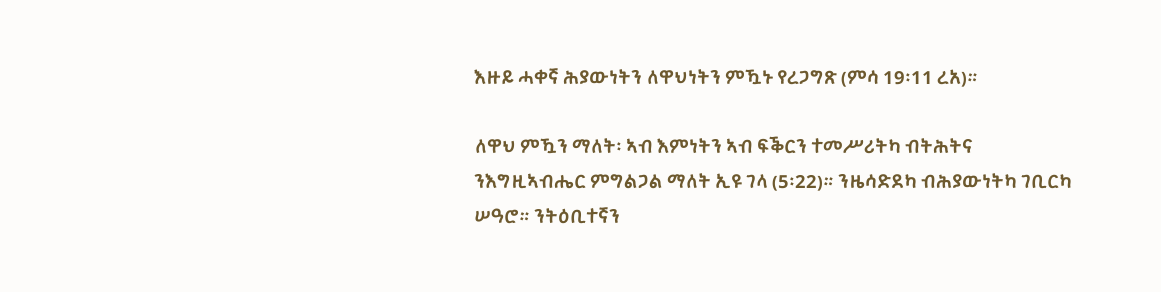እዙይ ሓቀኛ ሕያውነትን ለዋህነትን ምዃኑ የረጋግጽ (ምሳ 19፡11 ረአ)።

ለዋህ ምዃን ማለት፡ ኣብ እምነትን ኣብ ፍቕርን ተመሥሪትካ ብትሕትና ንእግዚኣብሔር ምግልጋል ማለት ኢዩ ገላ (5፡22)። ንዜሳድደካ ብሕያውነትካ ገቢርካ ሠዓሮ። ንትዕቢተኛን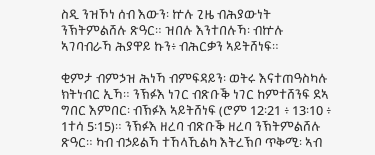ስዲ ንዝኾነ ሰብ እውን፡ ኵሉ ጊዜ ብሕያውነት ንኽትምልሸሉ ጽዓር። ዝበሉ እንተበሉኻ፡ ብኵሉ ኣገባብራኻ ሕያዋይ ኩን፥ ብሕርቃን ኣይትሸነፍ።

ቂምታ ብምኃዝ ሕነኻ ብምፍዳይን፡ ወትሩ እናተጠዓስካሉ ክትነብር ኢኻ። ንኽፉእ ነገር ብጽቡቕ ነገር ከምተሸንፍ ደኣ ግበር እምበር፡ ብኽፉእ ኣይትሸነፍ (ሮም 12፡21 ፥ 13፡10 ፥ 1ተሳ 5፡15)። ንኽፉእ ዘረባ ብጽቡቕ ዘረባ ንኽትምልሸሉ ጽዓር። ካብ ብኃይልኻ ተኸላኺልካ እትረኽቦ ጥቅሚ፡ ኣብ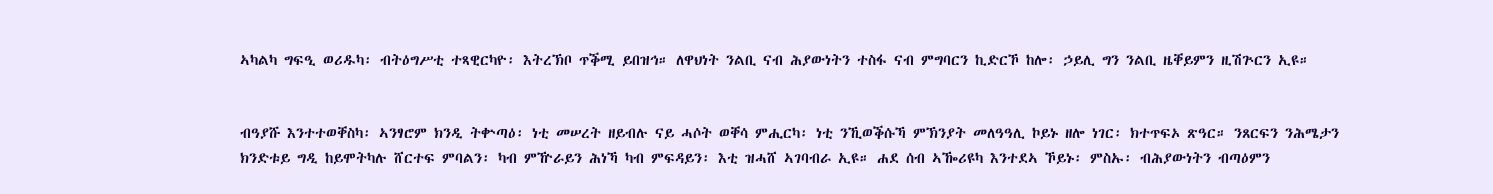ኣካልካ ግፍዒ ወሪዱካ፡ ብትዕግሥቲ ተጻዊርካዮ፡ እትረኽቦ ጥቕሚ ይበዝኅ። ለዋህነት ንልቢ ናብ ሕያውነትን ተስፋ ናብ ምግባርን ኪድርኾ ከሎ፡ ኃይሊ ግን ንልቢ ዜቐይምን ዚሽጕርን ኢዩ።


ብዓያሹ እንተተወቐስካ፡ ኣንፃሮም ክንዲ ትቍጣዕ፡ ነቲ መሠረት ዘይብሉ ናይ ሓሶት ወቐሳ ምሒርካ፡ ነቲ ንኺወቕሱኻ ምኽንያት መለዓዓሊ ኮይኑ ዘሎ ነገር፡ ክተጥፍኦ ጽዓር። ንጸርፍን ንሕሜታን ክንድቱይ ግዲ ከይሞትካሉ ሸርተፍ ምባልን፡ ካብ ምዅራይን ሕነኻ ካብ ምፍዳይን፡ እቲ ዝሓሸ ኣገባብራ ኢዩ። ሐደ ሰብ ኣዀሪዩካ እንተደኣ ኾይኑ፡ ምስኡ፡ ብሕያውነትን ብጣዕምን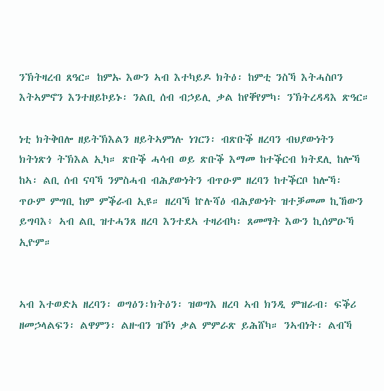ንኽትዛረብ ጸዓር። ከምኡ እውን ኣብ እተካይዶ ክትዕ፡ ከምቲ ንስኻ እትሓስቦን እትኣምኖን እንተዘይኮይኑ፡ ንልቢ ሰብ ብኃይሊ ቃል ከየቐየምካ፡ ንኽትረዳዳእ ጽዓር።

ነቲ ክትቅበሎ ዘይትኽእልን ዘይትኣምነሉ ነገርን፡ ብጽቡቕ ዘረባን ብህያውነትን ክትነጽጎ ትኽእል ኢካ። ጽቡቕ ሓሳብ ወይ ጽቡቕ እማመ ከተቕርብ ክትደሊ ከሎኻ ከኣ፡ ልቢ ሰብ ናባኻ ንምስሓብ ብሕያውነትን ብጥዑም ዘረባን ከተቕርቦ ከሎኻ፡ ጥዑም ምግቢ ከም ምቕራብ ኢዩ። ዘረባኻ ኵሉሻዕ ብሕያውነት ዝተቓመመ ኪኸውን ይግባእ፥ ኣብ ልቢ ዝተሓንጸ ዘረባ እንተደኣ ተዛሪብካ፡ ጸመማት እውን ኪሰምዑኻ ኢዮም።


ኣብ እተወድአ ዘረባን፡ ወግዕን፡ክትዕን፡ ዝወግእ ዘረባ ኣብ ክንዲ ምዝራብ፡ ፍቕሪ ዘመኃላልፍን፡ ልዋምን፡ ልዙብን ዝኾነ ቃል ምምራጽ ይሕሸካ። ንኣብነት፡ ልብኻ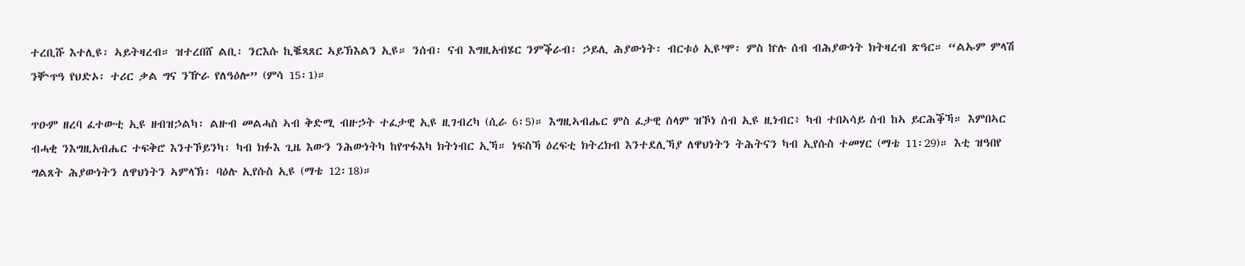ተረቢሹ እተሊዩ፡ ኣይትዛረብ። ዝተረበሸ ልቢ፡ ንርእሱ ኪቘጻጸር ኣይኽእልን ኢዩ። ንሰብ፡ ናብ እግዚአብሄር ንምቕራብ፡ ኃይሊ ሕያውነት፡ ብርቱዕ ኢዩ’ሞ፡ ምስ ኵሉ ሰብ ብሕያውነት ክትዛረብ ጽዓር። “ልኡም ምላሽ ንቝጥዓ የህድኦ፡ ተሪር ቃል ግና ንዅራ የለዓዕሎ” (ምሳ 15፡1)።

ጥዑም ዘረባ ፈተውቲ ኢዩ ዘብዝኃልካ፡ ልዙብ መልሓስ ኣብ ቅድሚ ብዙኃት ተፈታዊ ኢዩ ዚገብረካ (ሲራ 6፡5)። እግዚኣብሔር ምስ ፈታዊ ሰላም ዝኾነ ሰብ ኢዩ ዚነብር፥ ካብ ተበኣሳይ ሰብ ከኣ ይርሕቕኻ። እምበኣር ብሓቂ ንእግዚአብሔር ተፍቅሮ እንተኾይንካ፡ ካብ ክፉእ ጊዜ እውን ንሕውነትካ ከየጥፋእካ ክትነብር ኢኻ። ነፍስኻ ዕረፍቲ ክትረክብ እንተደሊኻያ ለዋህነትን ትሕትናን ካብ ኢየሱስ ተመሃር (ማቴ 11፡29)። እቲ ዝዓበየ ግልጸት ሕያውነትን ለዋህነትን ኣምላኽ፡ ባዕሉ ኢየሱስ ኢዩ (ማቴ 12፡18)።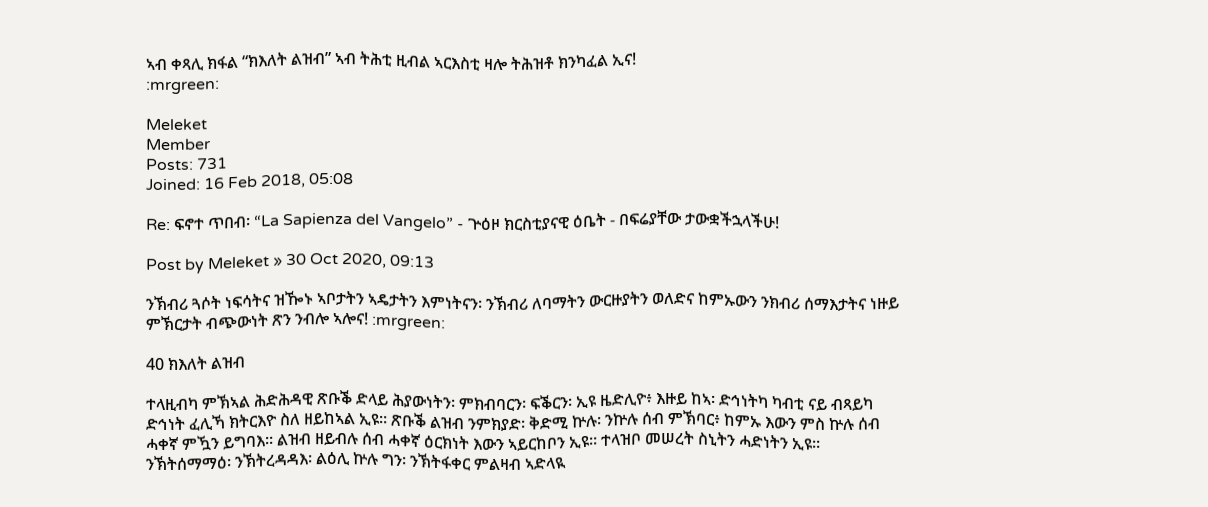ኣብ ቀጻሊ ክፋል “ክእለት ልዝብ” ኣብ ትሕቲ ዚብል ኣርእስቲ ዛሎ ትሕዝቶ ክንካፈል ኢና!
:mrgreen:

Meleket
Member
Posts: 731
Joined: 16 Feb 2018, 05:08

Re: ፍኖተ ጥበብ፡ “La Sapienza del Vangelo” - ጕዕዞ ክርስቲያናዊ ዕቤት - በፍሬያቸው ታውቋችኋላችሁ!

Post by Meleket » 30 Oct 2020, 09:13

ንኽብሪ ጓሶት ነፍሳትና ዝዀኑ ኣቦታትን ኣዴታትን እምነትናን፡ ንኽብሪ ለባማትን ውርዙያትን ወለድና ከምኡውን ንክብሪ ሰማእታትና ነዙይ ምኽርታት ብጭውነት ጽን ንብሎ ኣሎና! :mrgreen:

40 ክእለት ልዝብ

ተላዚብካ ምኽኣል ሕድሕዳዊ ጽቡቕ ድላይ ሕያውነትን፡ ምክብባርን፡ ፍቕርን፡ ኢዩ ዜድሊዮ፥ እዙይ ከኣ፡ ድኅነትካ ካብቲ ናይ ብጻይካ ድኅነት ፈሊኻ ክትርእዮ ስለ ዘይከኣል ኢዩ። ጽቡቕ ልዝብ ንምክያድ፡ ቅድሚ ኵሉ፡ ንኵሉ ሰብ ምኽባር፥ ከምኡ እውን ምስ ኵሉ ሰብ ሓቀኛ ምዃን ይግባእ። ልዝብ ዘይብሉ ሰብ ሓቀኛ ዕርክነት እውን ኣይርከቦን ኢዩ። ተላዝቦ መሠረት ስኒትን ሓድነትን ኢዩ። ንኽትሰማማዕ፡ ንኽትረዳዳእ፡ ልዕሊ ኵሉ ግን፡ ንኽትፋቀር ምልዛብ ኣድላዪ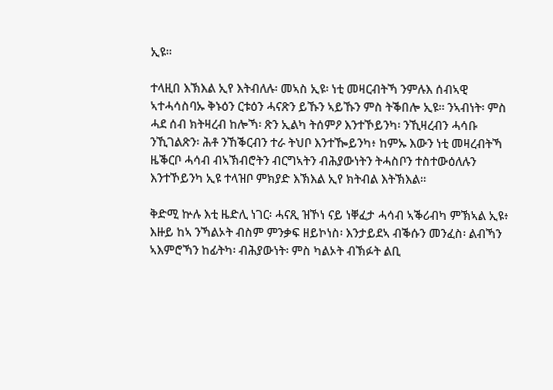ኢዩ።

ተላዚበ እኽእል ኢየ እትብለሉ፡ መኣስ ኢዩ፡ ነቲ መዛርብትኻ ንምሉእ ሰብኣዊ ኣተሓሳስባኡ ቅኑዕን ርቱዕን ሓናጽን ይኹን ኣይኹን ምስ ትቕበሎ ኢዩ። ንኣብነት፡ ምስ ሓደ ሰብ ክትዛረብ ከሎኻ፡ ጽን ኢልካ ትሰምዖ እንተኾይንካ፡ ንኺዛረብን ሓሳቡ ንኺገልጽን፡ ሕቶ ንኸቕርብን ተራ ትህቦ እንተዀይንካ፥ ከምኡ እውን ነቲ መዛረብትኻ ዜቕርቦ ሓሳብ ብኣኽብሮትን ብርግኣትን ብሕያውነትን ትሓስቦን ተስተውዕለሉን እንተኾይንካ ኢዩ ተላዝቦ ምክያድ እኽእል ኢየ ክትብል እትኽእል።

ቅድሚ ኵሉ እቲ ዜድሊ ነገር፡ ሓናጺ ዝኾነ ናይ ነቐፈታ ሓሳብ ኣቕሪብካ ምኽኣል ኢዩ፥ እዙይ ከኣ ንኻልኦት ብስም ምንቃፍ ዘይኮነስ፡ እንታይደኣ ብቕሱን መንፈስ፡ ልብኻን ኣእምሮኻን ከፊትካ፡ ብሕያውነት፡ ምስ ካልኦት ብኽፉት ልቢ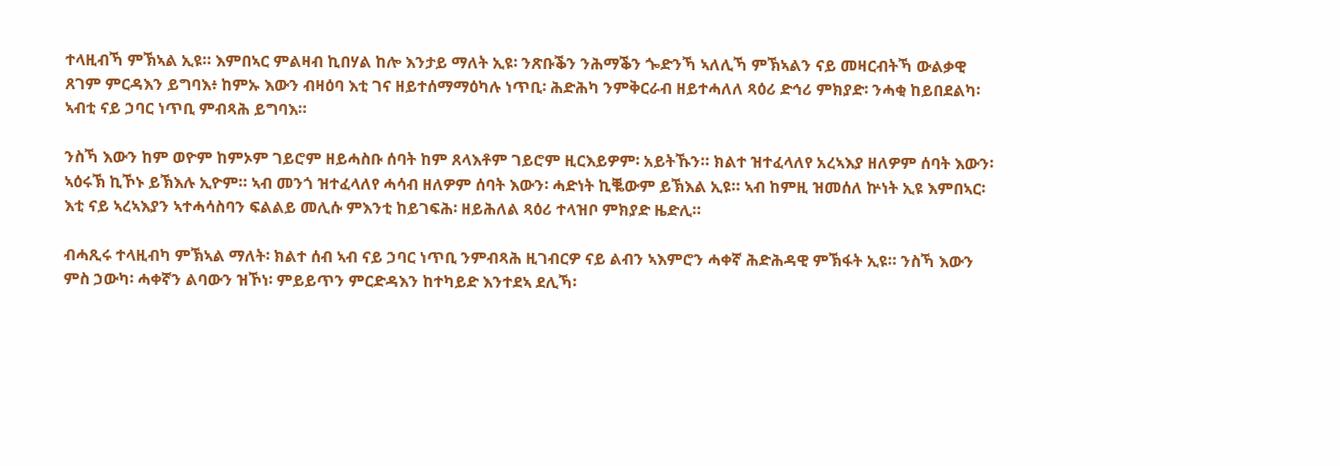ተላዚብኻ ምኽኣል ኢዩ። እምበኣር ምልዛብ ኪበሃል ከሎ እንታይ ማለት ኢዩ፡ ንጽቡቕን ንሕማቕን ጐድንኻ ኣለሊኻ ምኽኣልን ናይ መዛርብትኻ ውልቃዊ ጸገም ምርዳእን ይግባእ፥ ከምኡ እውን ብዛዕባ እቲ ገና ዘይተሰማማዕካሉ ነጥቢ፡ ሕድሕካ ንምቅርራብ ዘይተሓለለ ጻዕሪ ድኅሪ ምክያድ፡ ንሓቂ ከይበደልካ፡ ኣብቲ ናይ ኃባር ነጥቢ ምብጻሕ ይግባእ።

ንስኻ እውን ከም ወዮም ከምኦም ገይሮም ዘይሓስቡ ሰባት ከም ጸላእቶም ገይሮም ዚርእይዎም፡ አይትኹን። ክልተ ዝተፈላለየ አረኣእያ ዘለዎም ሰባት እውን፡ ኣዕሩኽ ኪኾኑ ይኽእሉ ኢዮም። ኣብ መንጎ ዝተፈላለየ ሓሳብ ዘለዎም ሰባት እውን፡ ሓድነት ኪቘውም ይኽእል ኢዩ። ኣብ ከምዚ ዝመሰለ ኵነት ኢዩ እምበኣር፡ እቲ ናይ ኣረኣእያን ኣተሓሳስባን ፍልልይ መሊሱ ምእንቲ ከይገፍሕ፡ ዘይሕለል ጻዕሪ ተላዝቦ ምክያድ ዜድሊ።

ብሓጺሩ ተላዚብካ ምኽኣል ማለት፡ ክልተ ሰብ ኣብ ናይ ኃባር ነጥቢ ንምብጻሕ ዚገብርዎ ናይ ልብን ኣእምሮን ሓቀኛ ሕድሕዳዊ ምኽፋት ኢዩ። ንስኻ እውን ምስ ኃውካ፡ ሓቀኛን ልባውን ዝኾነ፡ ምይይጥን ምርድዳእን ከተካይድ እንተደኣ ደሊኻ፡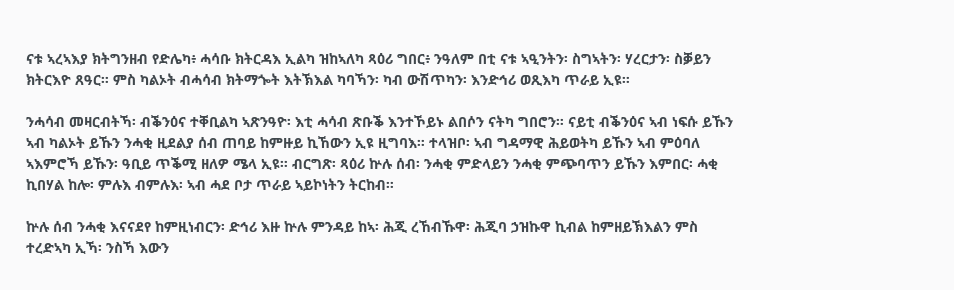ናቱ ኣረኣእያ ክትግንዘብ የድሌካ፥ ሓሳቡ ክትርዳእ ኢልካ ዝከኣለካ ጻዕሪ ግበር፥ ንዓለም በቲ ናቱ ኣዒንትን፡ ስግኣትን፡ ሃረርታን፡ ስቓይን ክትርእዮ ጸዓር። ምስ ካልኦት ብሓሳብ ክትማጐት እትኽእል ካባኻን፡ ካብ ውሽጥካን፡ እንድኅሪ ወጺእካ ጥራይ ኢዩ።

ንሓሳብ መዛርብትኻ፡ ብቕንዕና ተቐቢልካ ኣጽንዓዮ፡ እቲ ሓሳብ ጽቡቕ እንተኾይኑ ልበሶን ናትካ ግበሮን። ናይቲ ብቕንዕና ኣብ ነፍሱ ይኹን ኣብ ካልኦት ይኹን ንሓቂ ዚደልያ ሰብ ጠባይ ከምዙይ ኪኸውን ኢዩ ዚግባእ። ተላዝቦ፡ ኣብ ግዳማዊ ሕይወትካ ይኹን ኣብ ምዕባለ ኣእምሮኻ ይኹን፡ ዓቢይ ጥቕሚ ዘለዎ ሜላ ኢዩ። ብርግጽ፡ ጻዕሪ ኵሉ ሰብ፡ ንሓቂ ምድላይን ንሓቂ ምጭባጥን ይኹን እምበር፡ ሓቂ ኪበሃል ከሎ፡ ምሉእ ብምሉእ፡ ኣብ ሓደ ቦታ ጥራይ ኣይኮነትን ትርከብ።

ኵሉ ሰብ ንሓቂ እናናደየ ከምዚነብርን፡ ድኅሪ እዙ ኵሉ ምንዳይ ከኣ፡ ሕጂ ረኸብኹዋ፡ ሕጂባ ኃዝኩዋ ኪብል ከምዘይኽእልን ምስ ተረድኣካ ኢኻ፡ ንስኻ እውን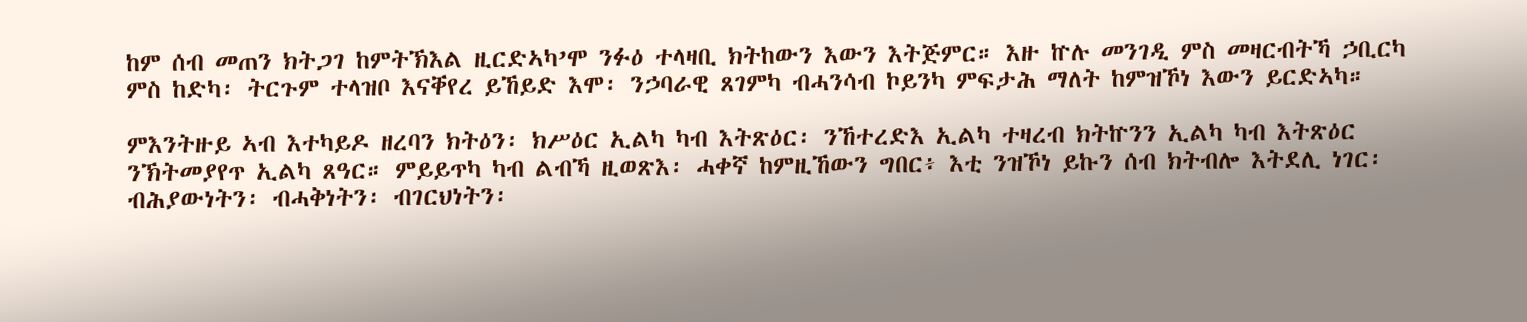ከም ሰብ መጠን ክትጋገ ከምትኽእል ዚርድኣካ’ሞ ንፉዕ ተላዛቢ ክትከውን እውን እትጅምር። እዙ ኵሉ መንገዲ ምስ መዛርብትኻ ኃቢርካ ምስ ከድካ፡ ትርጉም ተላዝቦ እናቐየረ ይኸይድ እሞ፡ ንኃባራዊ ጸገምካ ብሓንሳብ ኮይንካ ምፍታሕ ማለት ከምዝኾነ እውን ይርድኣካ።

ምእንትዙይ ኣብ እተካይዶ ዘረባን ክትዕን፡ ክሥዕር ኢልካ ካብ እትጽዕር፡ ንኸተረድእ ኢልካ ተዛረብ ክትኵንን ኢልካ ካብ እትጽዕር ንኽትመያየጥ ኢልካ ጸዓር። ምይይጥካ ካብ ልብኻ ዚወጽእ፡ ሓቀኛ ከምዚኸውን ግበር፥ እቲ ንዝኾነ ይኩን ሰብ ክትብሎ እትደሊ ነገር፡ ብሕያውነትን፡ ብሓቅነትን፡ ብገርህነትን፡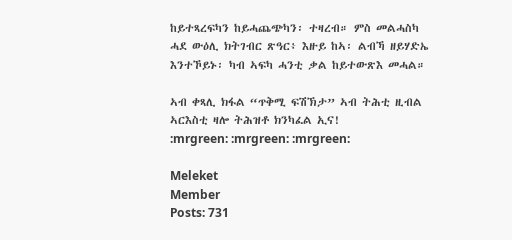ከይተጻረፍካን ከይሓጨጭካን፡ ተዛረብ። ምስ መልሓስካ ሓደ ውዕሊ ክትገብር ጽዓር፥ እዙይ ከኣ፡ ልብኻ ዘይሃድኤ እንተኾይኑ፡ ካብ ኣፍካ ሓንቲ ቃል ከይተውጽእ መሓል።

ኣብ ቀጻሊ ክፋል “ጥቅሚ ፍሽኽታ” ኣብ ትሕቲ ዚብል ኣርእስቲ ዛሎ ትሕዝቶ ክንካፈል ኢና!
:mrgreen: :mrgreen: :mrgreen:

Meleket
Member
Posts: 731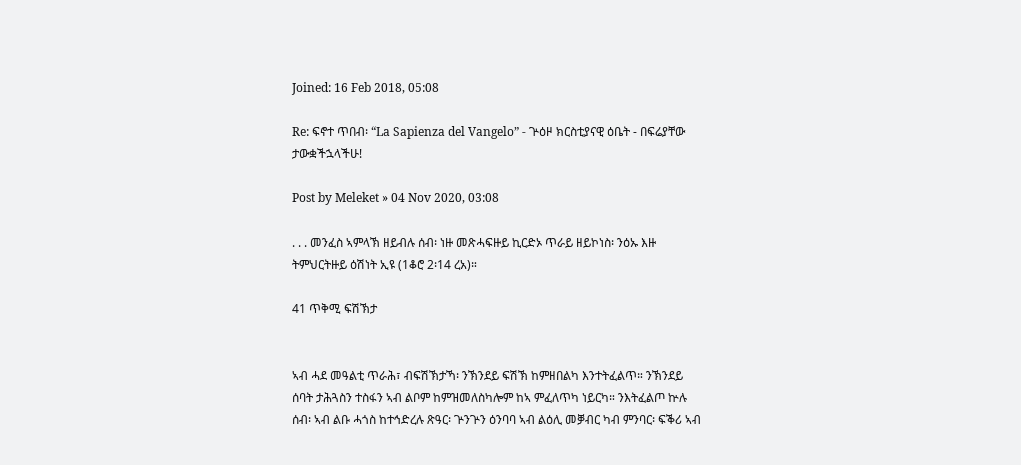Joined: 16 Feb 2018, 05:08

Re: ፍኖተ ጥበብ፡ “La Sapienza del Vangelo” - ጕዕዞ ክርስቲያናዊ ዕቤት - በፍሬያቸው ታውቋችኋላችሁ!

Post by Meleket » 04 Nov 2020, 03:08

. . . መንፈስ ኣምላኽ ዘይብሉ ሰብ፡ ነዙ መጽሓፍዙይ ኪርድኦ ጥራይ ዘይኮነስ፡ ንዕኡ እዙ ትምህርትዙይ ዕሽነት ኢዩ (1ቆሮ 2፡14 ረአ)።

41 ጥቅሚ ፍሽኽታ


ኣብ ሓደ መዓልቲ ጥራሕ፣ ብፍሽኽታኻ፡ ንኽንደይ ፍሽኽ ከምዘበልካ እንተትፈልጥ። ንኽንደይ ሰባት ታሕጓስን ተስፋን ኣብ ልቦም ከምዝመለስካሎም ከኣ ምፈለጥካ ነይርካ። ንእትፈልጦ ኵሉ ሰብ፡ ኣብ ልቡ ሓጎስ ከተኅድረሉ ጽዓር፡ ጕንጕን ዕንባባ ኣብ ልዕሊ መቓብር ካብ ምንባር፡ ፍቕሪ ኣብ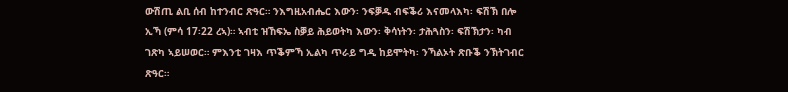ውሽጢ ልቢ ሰብ ከተንብር ጽዓር። ንእግዚአብሔር እውን፡ ንፍቓዱ ብፍቕሪ እናመላእካ፡ ፍሽኽ በሎ ኢኻ (ምሳ 17፡22 ረኣ)። ኣብቲ ዝኸፍኤ ስቓይ ሕይወትካ እውን፡ ቅሳነትን፡ ታሕጓስን፡ ፍሽኽታን፡ ካብ ገጽካ ኣይሠወር። ምእንቲ ገዛእ ጥቕምኻ ኢልካ ጥራይ ግዲ ከይሞትካ፡ ንኻልኦት ጽቡቕ ንኽትገብር ጽዓር።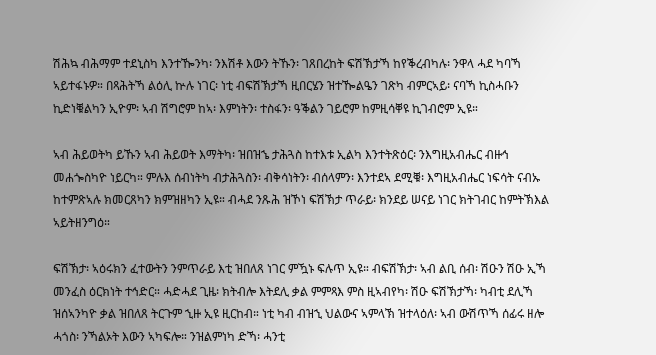ሽሕኳ ብሕማም ተደኒስካ እንተዀንካ፡ ንእሽቶ እውን ትኹን፡ ገጸበረከት ፍሽኽታኻ ከየቕረብካሉ፡ ንዋላ ሓደ ካባኻ ኣይተፋኑዎ። በጻሕትኻ ልዕሊ ኵሉ ነገር፡ ነቲ ብፍሽኽታኻ ዚበርሄን ዝተዀልዔን ገጽካ ብምርኣይ፡ ናባኻ ኪስሓቡን ኪድነቑልካን ኢዮም፡ ኣብ ሽግሮም ከኣ፡ እምነትን፡ ተስፋን፡ ዓቕልን ገይሮም ከምዚሳቐዩ ኪገብሮም ኢዩ።

ኣብ ሕይወትካ ይኹን ኣብ ሕይወት እማትካ፡ ዝበዝኄ ታሕጓስ ከተእቱ ኢልካ እንተትጽዕር፡ ንእግዚአብሔር ብዙኅ መሐጐስካዮ ነይርካ። ምሉእ ሰብነትካ ብታሕጓስን፡ ብቅሳነትን፡ ብሰላምን፡ እንተደኣ ደሚቑ፡ እግዚአብሔር ነፍሳት ናብኡ ከተምጽኣሉ ክመርጸካን ክምዝዘካን ኢዩ። ብሓደ ንጹሕ ዝኾነ ፍሽኽታ ጥራይ፡ ክንደይ ሠናይ ነገር ክትገብር ከምትኽእል ኣይትዘንግዕ።

ፍሽኽታ፡ ኣዕሩክን ፈተውትን ንምጥራይ እቲ ዝበለጸ ነገር ምዃኑ ፍሉጥ ኢዩ። ብፍሽኽታ፡ ኣብ ልቢ ሰብ፡ ሽዑን ሽዑ ኢኻ መንፈስ ዕርክነት ተኅድር። ሓድሓደ ጊዜ፡ ክትብሎ እትደሊ ቃል ምምጻእ ምስ ዚኣብየካ፡ ሽዑ ፍሽኽታኻ፡ ካብቲ ደሊኻ ዝሰኣንካዮ ቃል ዝበለጸ ትርጉም ኂዙ ኢዩ ዚርከብ። ነቲ ካብ ብዝኂ ህልውና ኣምላኽ ዝተላዕለ፡ ኣብ ውሽጥኻ ሰፊሩ ዘሎ ሓጎስ፡ ንኻልኦት እውን ኣካፍሎ። ንዝልምነካ ድኻ፡ ሓንቲ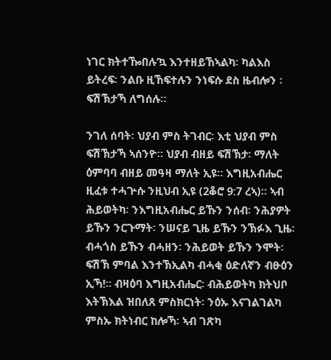ነገር ክትተዀበሉ’ኳ እንተዘይኸኣልካ፡ ካልእስ ይትረፍ፡ ንልቡ ዚኸፍተሉን ንነፍሱ ደስ ዜብሎን ፡ ፍሽኽታኻ ለግሰሉ።

ንገለ ሰባት፡ ህያብ ምስ ትገብር፡ እቲ ህያብ ምስ ፍሽኽታኻ ኣሰንዮ። ህያብ ብዘይ ፍሽኽታ፡ ማለት ዕምባባ ብዘይ መዓዛ ማለት ኢዩ። እግዚአብሔር ዚፈቱ ተሓጕሱ ንዚህብ ኢዩ (2ቆሮ 9:7 ረኣ)። ኣብ ሕይወትካ፡ ንእግዚአብሔር ይኹን ንሰብ፡ ንሕያዎት ይኹን ንርጉማት፡ ንሠናይ ጊዜ ይኹን ንኽፉእ ጊዜ፡ ብሓጎስ ይኹን ብሓዘን፡ ንሕይወት ይኹን ንሞት፡ ፍሽኽ ምባል እንተኽኢልካ ብሓቂ ዕድለኛን ብፁዕን ኢኻ!። ብዛዕባ እግዚአብሔር፡ ብሕይወትካ ክትህቦ እትኽእል ዝበለጸ ምስክርነት፡ ንዕኡ እናገልገልካ ምስኡ ክትነብር ከሎኻ፡ ኣብ ገጽካ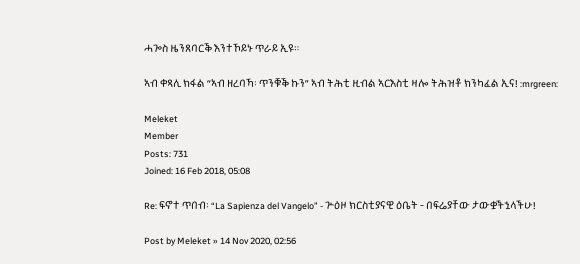ሓጐስ ዜንጸባርቕ እንተኾይኑ ጥራይ ኢዩ።

ኣብ ቀጻሊ ክፋል “ኣብ ዘረባኻ፡ ጥንቑቕ ኩን” ኣብ ትሕቲ ዚብል ኣርእስቲ ዛሎ ትሕዝቶ ክንካፈል ኢና! :mrgreen:

Meleket
Member
Posts: 731
Joined: 16 Feb 2018, 05:08

Re: ፍኖተ ጥበብ፡ “La Sapienza del Vangelo” - ጕዕዞ ክርስቲያናዊ ዕቤት - በፍሬያቸው ታውቋችኋላችሁ!

Post by Meleket » 14 Nov 2020, 02:56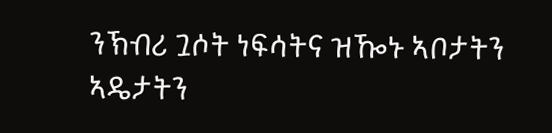ንኽብሪ ጓሶት ነፍሳትና ዝዀኑ ኣቦታትን ኣዴታትን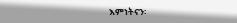እምነትናን፡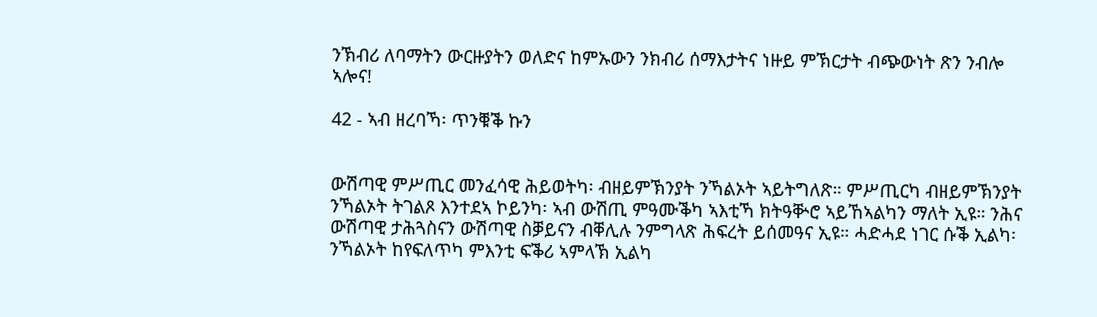ንኽብሪ ለባማትን ውርዙያትን ወለድና ከምኡውን ንክብሪ ሰማእታትና ነዙይ ምኽርታት ብጭውነት ጽን ንብሎ ኣሎና!

42 - ኣብ ዘረባኻ፡ ጥንቑቕ ኩን


ውሽጣዊ ምሥጢር መንፈሳዊ ሕይወትካ፡ ብዘይምኽንያት ንኻልኦት ኣይትግለጽ። ምሥጢርካ ብዘይምኽንያት ንኻልኦት ትገልጾ እንተደኣ ኮይንካ፡ ኣብ ውሽጢ ምዓሙቕካ ኣእቲኻ ክትዓቝሮ ኣይኸኣልካን ማለት ኢዩ። ንሕና ውሽጣዊ ታሕጓስናን ውሽጣዊ ስቓይናን ብቐሊሉ ንምግላጽ ሕፍረት ይሰመዓና ኢዩ። ሓድሓደ ነገር ሱቕ ኢልካ፡ ንኻልኦት ከየፍለጥካ ምእንቲ ፍቕሪ ኣምላኽ ኢልካ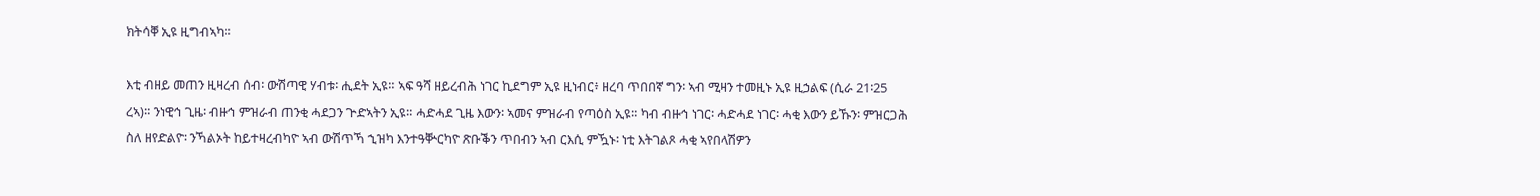ክትሳቐ ኢዩ ዚግብኣካ።

እቲ ብዘይ መጠን ዚዛረብ ሰብ፡ ውሽጣዊ ሃብቱ፡ ሒደት ኢዩ። ኣፍ ዓሻ ዘይረብሕ ነገር ኪደግም ኢዩ ዚነብር፥ ዘረባ ጥበበኛ ግን፡ ኣብ ሚዛን ተመዚኑ ኢዩ ዚኃልፍ (ሲራ 21፡25 ረኣ)። ንነዊኅ ጊዜ፡ ብዙኅ ምዝራብ ጠንቂ ሓደጋን ጕድኣትን ኢዩ። ሓድሓደ ጊዜ እውን፡ ኣመና ምዝራብ የጣዕስ ኢዩ። ካብ ብዙኅ ነገር፡ ሓድሓደ ነገር፡ ሓቂ እውን ይኹን፡ ምዝርጋሕ ስለ ዘየድልዮ፡ ንኻልኦት ከይተዛረብካዮ ኣብ ውሽጥኻ ኂዝካ እንተዓቝርካዮ ጽቡቕን ጥበብን ኣብ ርእሲ ምዃኑ፡ ነቲ እትገልጾ ሓቂ ኣየበላሽዎን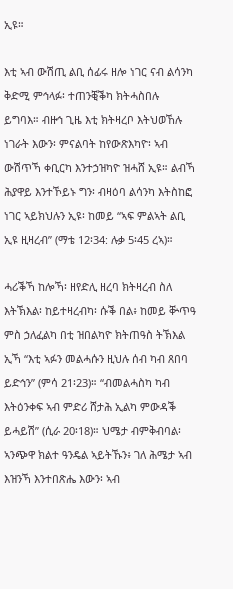ኢዩ።

እቲ ኣብ ውሽጢ ልቢ ሰፊሩ ዘሎ ነገር ናብ ልሳንካ ቅድሚ ምኅላፉ፡ ተጠንቒቕካ ክትሓስበሉ ይግባእ። ብዙኅ ጊዜ እቲ ክትዛረቦ እትህወኸሉ ነገራት እውን፡ ምናልባት ከየውጽእካዮ፡ ኣብ ውሽጥኻ ቀቢርካ እንተኃዝካዮ ዝሓሸ ኢዩ። ልብኻ ሕያዋይ እንተኾይኑ ግን፡ ብዛዕባ ልሳንካ እትስከፎ ነገር ኣይክህሉን ኢዩ፡ ከመይ “ኣፍ ምልኣት ልቢ ኢዩ ዚዛረብ” (ማቴ 12፡34: ሉቃ 5፡45 ረኣ)።

ሓሪቕኻ ከሎኻ፡ ዘየድሊ ዘረባ ክትዛረብ ስለ እትኽእል፡ ከይተዛረብካ፡ ሱቕ በል፥ ከመይ ቝጥዓ ምስ ኃለፈልካ በቲ ዝበልካዮ ክትጠዓስ ትኽእል ኢኻ “እቲ ኣፉን መልሓሱን ዚህሉ ሰብ ካብ ጸበባ ይድኅን” (ምሳ 21፡23)። “ብመልሓስካ ካብ እትዕንቀፍ ኣብ ምድሪ ሸታሕ ኢልካ ምውዳቕ ይሓይሽ” (ሲራ 20፡18)። ህሜታ ብምቅብባል፡ ኣንጭዋ ክልተ ዓንዴል ኣይትኹን፥ ገለ ሕሜታ ኣብ እዝንኻ እንተበጽሔ እውን፡ ኣብ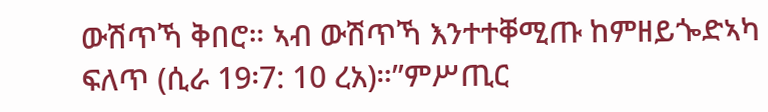ውሽጥኻ ቅበሮ። ኣብ ውሽጥኻ እንተተቐሚጡ ከምዘይጐድኣካ ፍለጥ (ሲራ 19፡7: 10 ረአ)።”ምሥጢር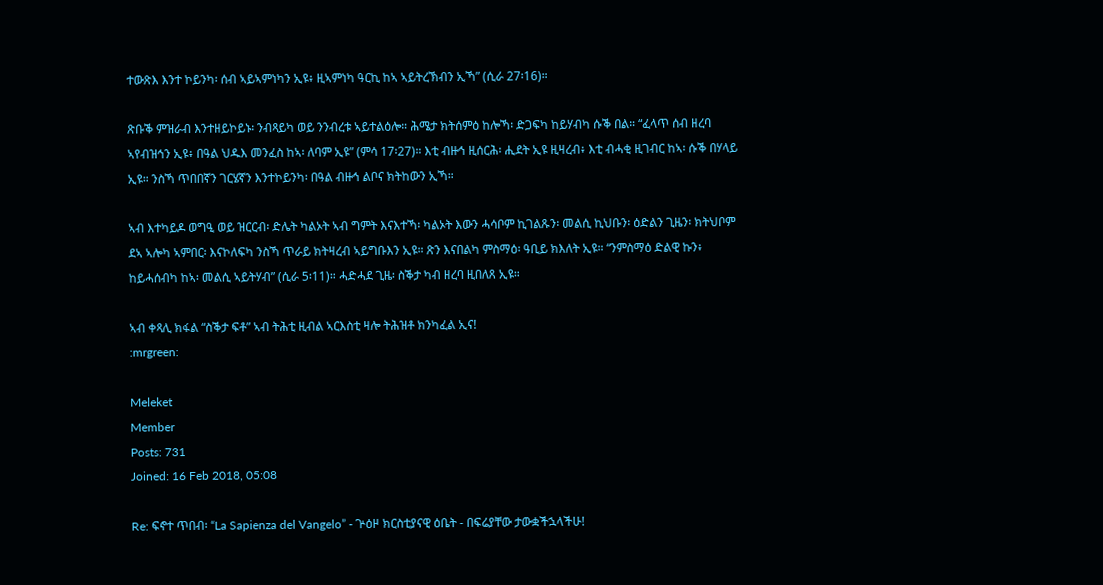ተውጽእ እንተ ኮይንካ፡ ሰብ ኣይኣምነካን ኢዩ፥ ዚኣምነካ ዓርኪ ከኣ ኣይትረኽብን ኢኻ” (ሲራ 27፡16)።

ጽቡቕ ምዝራብ እንተዘይኮይኑ፡ ንብጻይካ ወይ ንንብረቱ ኣይተልዕሎ። ሕሜታ ክትሰምዕ ከሎኻ፡ ድጋፍካ ከይሃብካ ሱቕ በል። “ፈላጥ ሰብ ዘረባ ኣየብዝኅን ኢዩ፥ በዓል ህዱእ መንፈስ ከኣ፡ ለባም ኢዩ” (ምሳ 17፡27)። እቲ ብዙኅ ዚሰርሕ፡ ሒደት ኢዩ ዚዛረብ፥ እቲ ብሓቂ ዚገብር ከኣ፡ ሱቕ በሃላይ ኢዩ። ንስኻ ጥበበኛን ገርሄኛን እንተኮይንካ፡ በዓል ብዙኅ ልቦና ክትከውን ኢኻ።

ኣብ እተካይዶ ወግዒ ወይ ዝርርብ፡ ድሌት ካልኦት ኣብ ግምት እናእተኻ፡ ካልኦት እውን ሓሳቦም ኪገልጹን፡ መልሲ ኪህቡን፡ ዕድልን ጊዜን፡ ክትህቦም ደኣ ኣሎካ ኣምበር፡ እናኮለፍካ ንስኻ ጥራይ ክትዛረብ ኣይግቡእን ኢዩ። ጽን እናበልካ ምስማዕ፡ ዓቢይ ክእለት ኢዩ። “ንምስማዕ ድልዊ ኩን፥ ከይሓሰብካ ከኣ፡ መልሲ ኣይትሃብ” (ሲራ 5፡11)። ሓድሓደ ጊዜ፡ ስቕታ ካብ ዘረባ ዚበለጸ ኢዩ።

ኣብ ቀጻሊ ክፋል “ስቕታ ፍቶ” ኣብ ትሕቲ ዚብል ኣርእስቲ ዛሎ ትሕዝቶ ክንካፈል ኢና!
:mrgreen:

Meleket
Member
Posts: 731
Joined: 16 Feb 2018, 05:08

Re: ፍኖተ ጥበብ፡ “La Sapienza del Vangelo” - ጕዕዞ ክርስቲያናዊ ዕቤት - በፍሬያቸው ታውቋችኋላችሁ!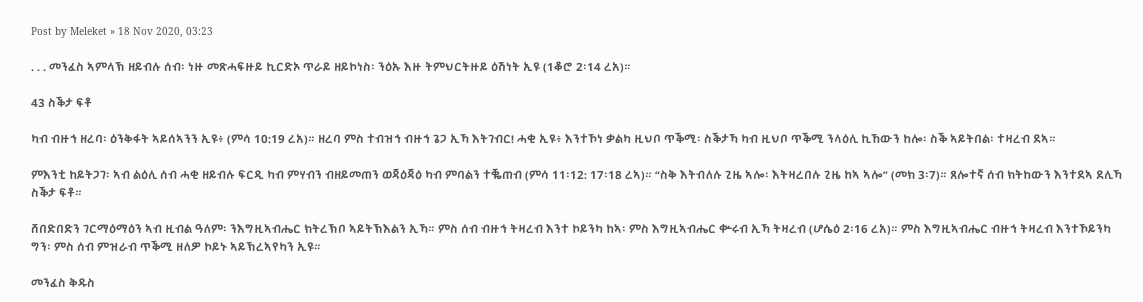Post by Meleket » 18 Nov 2020, 03:23

. . . መንፈስ ኣምላኽ ዘይብሉ ሰብ፡ ነዙ መጽሓፍዙይ ኪርድኦ ጥራይ ዘይኮነስ፡ ንዕኡ እዙ ትምህርትዙይ ዕሽነት ኢዩ (1ቆሮ 2፡14 ረአ)።

43 ስቕታ ፍቶ

ካብ ብዙኅ ዘረባ፡ ዕንቅፋት ኣይሰኣንን ኢዩ፥ (ምሳ 10:19 ረአ)። ዘረባ ምስ ተብዝኅ ብዙኅ ጌጋ ኢኻ እትገብር! ሓቂ ኢዩ፥ እንተኾነ ቃልካ ዚህቦ ጥቕሚ፡ ስቕታኻ ካብ ዚህቦ ጥቕሚ ንላዕሊ ኪኸውን ከሎ፡ ስቕ ኣይትበል፡ ተዛረብ ደኣ።

ምእንቲ ከይትጋገ፡ ኣብ ልዕሊ ሰብ ሓቂ ዘይብሉ ፍርዲ ካብ ምሃብን ብዘይመጠን ወጃዕጃዕ ካብ ምባልን ተቘጠብ (ምሳ 11፡12: 17፡18 ረኣ)። “ስቅ እትብለሉ ጊዜ ኣሎ፡ እትዛረበሉ ጊዜ ከኣ ኣሎ” (መክ 3፡7)። ጸሎተኛ ሰብ ክትከውን እንተደኣ ደሊኻ ስቕታ ፍቶ።

ሸበድበድን ገርማዕማዕን ኣብ ዚብል ዓለም፡ ንእግዚኣብሔር ክትረኽቦ ኣይትኽእልን ኢኻ። ምስ ሰብ ብዙኅ ትዛረብ እንተ ኮይንካ ከኣ፡ ምስ እግዚኣብሔር ቍሩብ ኢኻ ትዛረብ (ሆሴዕ 2፡16 ረአ)። ምስ እግዚኣብሔር ብዙኅ ትዛረብ እንተኾይንካ ግን፡ ምስ ሰብ ምዝራብ ጥቕሚ ዘለዎ ኮይኑ ኣይኽረኣየካን ኢዩ።

መንፈስ ቅዱስ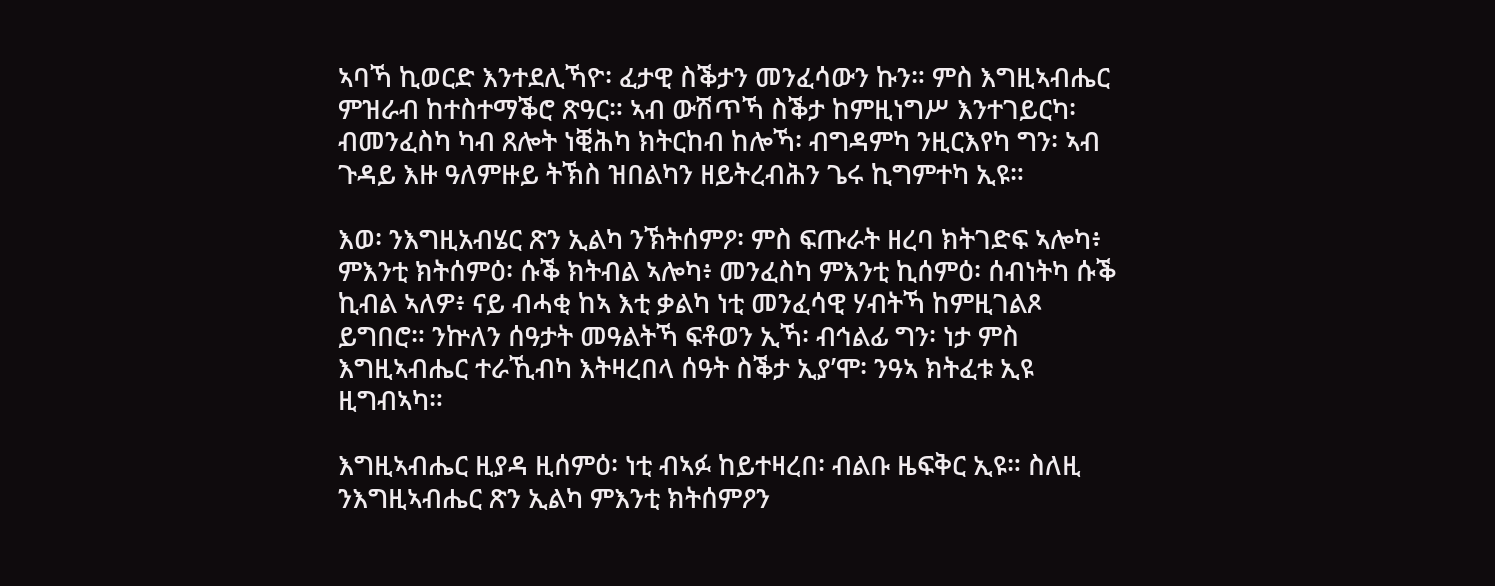ኣባኻ ኪወርድ እንተደሊኻዮ፡ ፈታዊ ስቕታን መንፈሳውን ኩን። ምስ እግዚኣብሔር ምዝራብ ከተስተማቕሮ ጽዓር። ኣብ ውሽጥኻ ስቕታ ከምዚነግሥ እንተገይርካ፡ ብመንፈስካ ካብ ጸሎት ነቒሕካ ክትርከብ ከሎኻ፡ ብግዳምካ ንዚርእየካ ግን፡ ኣብ ጉዳይ እዙ ዓለምዙይ ትኽስ ዝበልካን ዘይትረብሕን ጌሩ ኪግምተካ ኢዩ።

እወ፡ ንእግዚአብሄር ጽን ኢልካ ንኽትሰምዖ፡ ምስ ፍጡራት ዘረባ ክትገድፍ ኣሎካ፥ ምእንቲ ክትሰምዕ፡ ሱቕ ክትብል ኣሎካ፥ መንፈስካ ምእንቲ ኪሰምዕ፡ ሰብነትካ ሱቕ ኪብል ኣለዎ፥ ናይ ብሓቂ ከኣ እቲ ቃልካ ነቲ መንፈሳዊ ሃብትኻ ከምዚገልጾ ይግበሮ። ንኵለን ሰዓታት መዓልትኻ ፍቶወን ኢኻ፡ ብኅልፊ ግን፡ ነታ ምስ እግዚኣብሔር ተራኺብካ እትዛረበላ ሰዓት ስቕታ ኢያ’ሞ፡ ንዓኣ ክትፈቱ ኢዩ ዚግብኣካ።

እግዚኣብሔር ዚያዳ ዚሰምዕ፡ ነቲ ብኣፉ ከይተዛረበ፡ ብልቡ ዜፍቅር ኢዩ። ስለዚ ንእግዚኣብሔር ጽን ኢልካ ምእንቲ ክትሰምዖን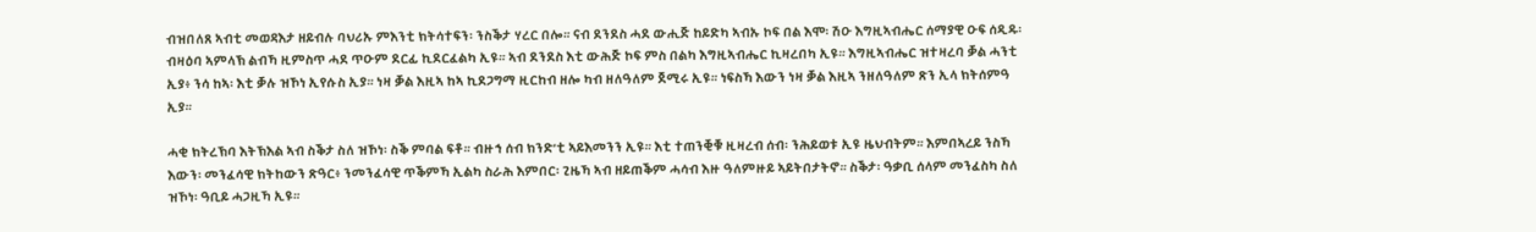ብዝበለጸ ኣብቲ መወዳእታ ዘይብሉ ባህሪኡ ምእንቲ ክትሳተፍን፡ ንስቕታ ሃረር በሎ። ናብ ደንደስ ሓደ ውሒጅ ከይድካ ኣብኡ ኮፍ በል እሞ፡ ሽዑ እግዚኣብሔር ሰማያዊ ዑፍ ሰዲዱ፡ ብዛዕባ ኣምላኽ ልብኻ ዚምስጥ ሓደ ጥዑም ደርፊ ኪደርፈልካ ኢዩ። ኣብ ደንደስ እቲ ውሕጅ ኮፍ ምስ በልካ እግዚኣብሔር ኪዛረበካ ኢዩ። እግዚኣብሔር ዝተዛረባ ቓል ሓንቲ ኢያ፥ ንሳ ከኣ፡ እቲ ቓሉ ዝኾነ ኢየሱስ ኢያ። ነዛ ቓል እዚኣ ከኣ ኪደጋግማ ዚርከብ ዘሎ ካብ ዘለዓለም ጀሚሩ ኢዩ። ነፍስኻ እውን ነዛ ቓል እዚኣ ንዘለዓለም ጽን ኢላ ክትሰምዓ ኢያ።

ሓቂ ክትረኽባ እትኽእል ኣብ ስቕታ ስለ ዝኾነ፡ ስቕ ምባል ፍቶ። ብዙኅ ሰብ ክንድ’ቲ ኣይእመንን ኢዩ። እቲ ተጠንቒቑ ዚዛረብ ሰብ፡ ንሕይወቱ ኢዩ ዜህብትም። እምበኣረይ ንስኻ እውን፡ መንፈሳዊ ክትከውን ጽዓር፥ ንመንፈሳዊ ጥቕምኻ ኢልካ ስራሕ እምበር፡ ጊዜኻ ኣብ ዘይጠቕም ሓሳብ እዙ ዓለምዙይ ኣይትበታትኖ። ስቕታ፡ ዓቃቢ ሰላም መንፈስካ ስለ ዝኾነ፡ ዓቢይ ሓጋዚኻ ኢዩ።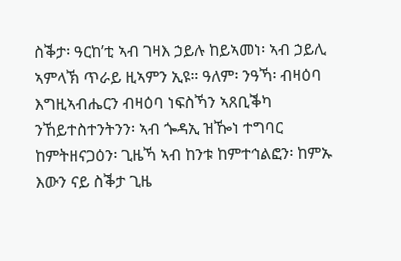ስቕታ፡ ዓርከ’ቲ ኣብ ገዛእ ኃይሉ ከይኣመነ፡ ኣብ ኃይሊ ኣምላኽ ጥራይ ዚኣምን ኢዩ። ዓለም፡ ንዓኻ፡ ብዛዕባ እግዚኣብሔርን ብዛዕባ ነፍስኻን ኣጸቢቕካ ንኸይተስተንትንን፡ ኣብ ጐዳኢ ዝዀነ ተግባር ከምትዘናጋዕን፡ ጊዜኻ ኣብ ከንቱ ከምተኅልፎን፡ ከምኡ እውን ናይ ስቕታ ጊዜ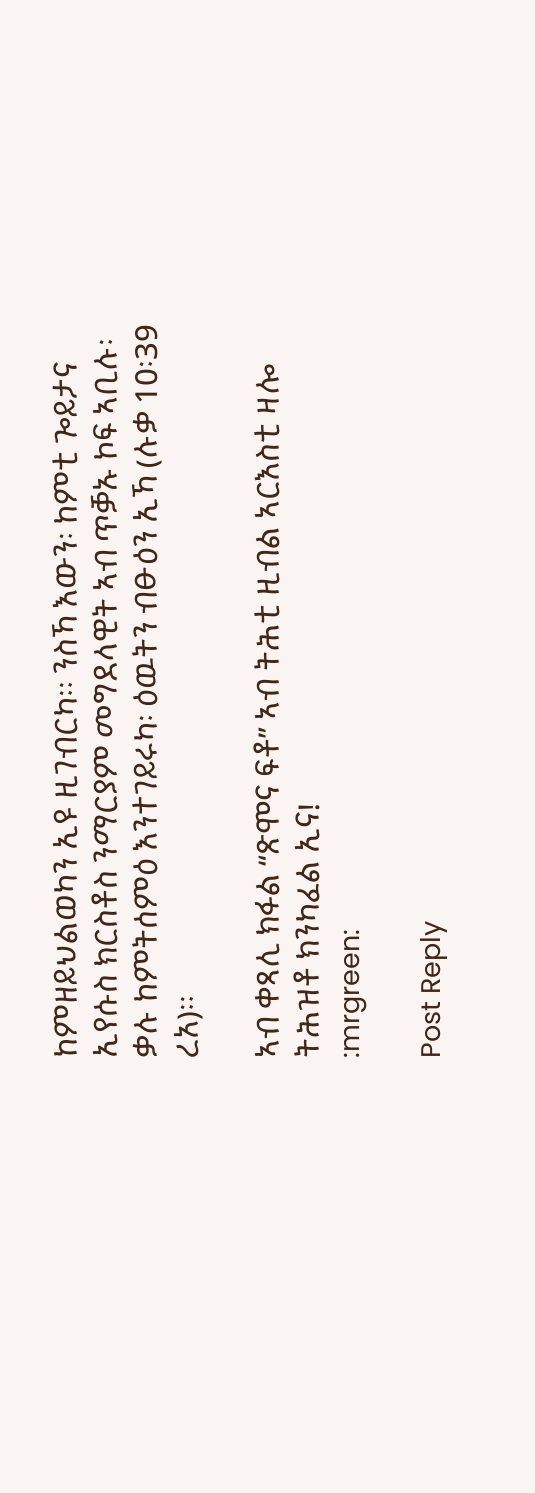ከምዘይህልወካን ኢዩ ዚገብርካ። ንስኻ እውን፡ ከምቲ ጐይታና ኢየሱስ ክርስቶስ ንማርያም መግደላዊት ኣብ ጥቓኡ ኮፍ ኣቢሉ፡ ቃሉ ከምትሰምዕ እንተገይሩካ፡ ዕዉትን ብፁዕን ኢኻ (ሉቃ 10፡39 ረአ)።

ኣብ ቀጻሊ ክፋል “ጽሞና ፍቶ” ኣብ ትሕቲ ዚብል ኣርእስቲ ዛሎ ትሕዝቶ ክንካፈል ኢና!
:mrgreen:

Post Reply